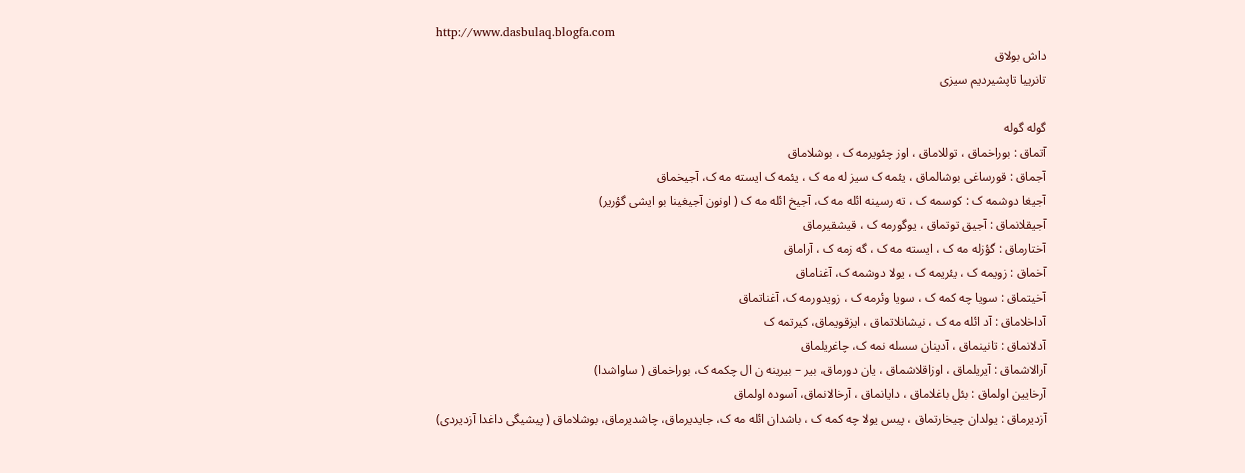http://www.dasbulaq.blogfa.com
داش بولاق
تانرییا تاپشیردیم سیزی

گوله گوله
آتماق : بوراخماق ، توللاماق ، اوز چئویرمه ک ، بوشلاماق
آجماق : قورساغی بوشالماق ، یئمه ک سیز له مه ک ، یئمه ک ایسته مه ک، آجیخماق
آجیغا دوشمه ک : کوسمه ک ، ته رسینه ائله مه ک، آجیخ ائله مه ک ( اونون آجیغینا بو ایشی گؤریر)
آجیقلانماق : آجیق توتماق ، یوگورمه ک ، قیشقیرماق
آختارماق : گؤزله مه ک ، ایسته مه ک ، گه زمه ک ، آراماق
آخماق : زویمه ک ، یئریمه ک ، یولا دوشمه ک، آغناماق
آخیتماق : سویا چه کمه ک ، سویا وئرمه ک ، زویدورمه ک، آغناتماق
آداخلاماق : آد ائله مه ک ، نیشانلاتماق ، ایزقویماق، کیرتمه ک
آدلانماق : تانینماق ، آدینان سسله نمه ک، چاغریلماق
آرالاشماق : آیریلماق ، اوزاقلاشماق ، یان دورماق، بیر – بیرینه ن ال چکمه ک، بوراخماق ( ساواشدا)
آرخایین اولماق : بئل باغلاماق ، دایانماق ، آرخالانماق، آسوده اولماق
آزدیرماق : یولدان چیخارتماق ، پیس یولا چه کمه ک ، باشدان ائله مه ک، جایدیرماق، چاشدیرماق، بوشلاماق ( پیشیگی داغدا آزدیردی)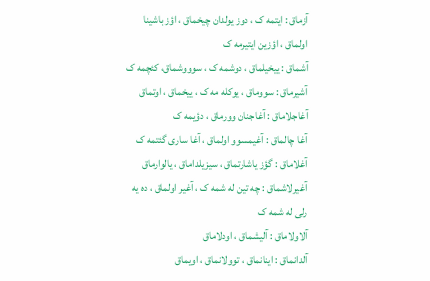آزماق : ایتمه ک ، دوز یولدان چیخماق ، اؤز باشینا اولماق ، اؤزین ایتیرمه ک
آشماق : ییخیلماق ، دوشمه ک ، سوووشماق، کئچمه ک
آشیرماق : سووماق ، یوکله مه ک ، ییخماق ، اوتماق
آغاجلاماق : آغاجنان وورماق ، دؤیمه ک
آغا چالماق : آغیمسوو اولماق ، آغا ساری گئتمه ک
آغلاماق : گؤز یاشارتماق ، سیزیلداماق ، یالوارماق
آغیرلاشماق : چه تین له شمه ک ، آغیر اولماق ، ده یه رلی له شمه ک
آلاولاماق : آلیشماق ، اودلاماق
آلدانماق : اینانماق ، توولانماق ، اویماق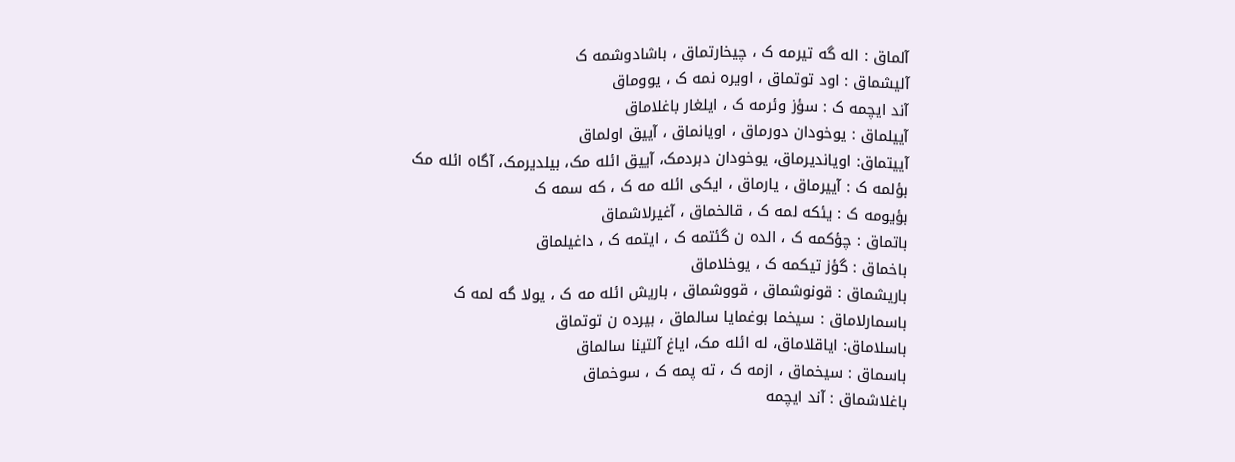آلماق : اله گه تیرمه ک ، چیخارتماق ، باشادوشمه ک
آلیشماق : اود توتماق ، اویره نمه ک ، یووماق
آند ایچمه ک : سؤز وئرمه ک ، ایلغار باغلاماق
آییلماق : یوخودان دورماق ، اویانماق ، آییق اولماق
آییتماق: اویاندیرماق، یوخودان دبردمک، آییق ائله مک، بیلدیرمک، آگاه ائله مک
بؤلمه ک : آییرماق ، یارماق ، ایکی ائله مه ک ، که سمه ک
بؤیومه ک : یئکه لمه ک ، قالخماق ، آغیرلاشماق
باتماق : چؤکمه ک ، الده ن گئتمه ک ، ایتمه ک ، داغیلماق
باخماق : گؤز تیکمه ک ، یوخلاماق
باریشماق : قونوشماق ، قووشماق ، باریش ائله مه ک ، یولا گه لمه ک
باسمارلاماق : سیخما بوغمایا سالماق ، بیرده ن توتماق
باسلاماق: ایاقلاماق، له ائله مک، ایاغ آلتینا سالماق
باسماق : سیخماق ، ازمه ک ، ته پمه ک ، سوخماق
باغلاشماق : آند ایچمه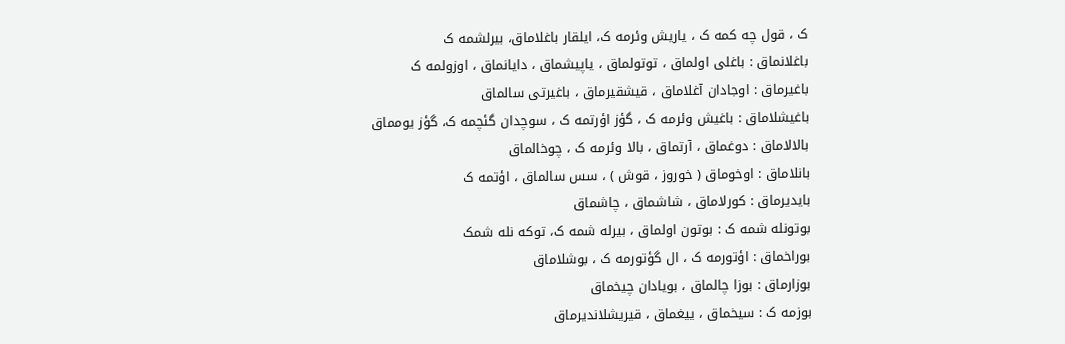ک ، قول چه کمه ک ، یاریش وئرمه ک، ایلقار باغلاماق، بیرلشمه ک
باغلانماق : باغلی اولماق ، توتولماق ، یاپیشماق ، دایانماق ، اوزولمه ک
باغیرماق : اوجادان آغلاماق ، قیشقیرماق ، باغیرتی سالماق
باغیشلاماق : باغیش وئرمه ک ، گؤز اؤرتمه ک ، سوچدان گئچمه ک، گؤز یومماق
بالالاماق : دوغماق ، آرتماق ، بالا وئرمه ک ، چوخالماق
بانلاماق : اوخوماق ( خوروز ، قوش ) ، سس سالماق ، اؤتمه ک
بایدیرماق : کورلاماق ، شاشماق ، چاشماق
بوتونله شمه ک : بوتون اولماق ، بیرله شمه ک، توکه نله شمک
بوراخماق : اؤتورمه ک ، ال گؤتورمه ک ، بوشلاماق
بوزارماق : بوزا چالماق ، بویادان چیخماق
بوزمه ک : سیخماق ، ییغماق ، قیریشلاندیرماق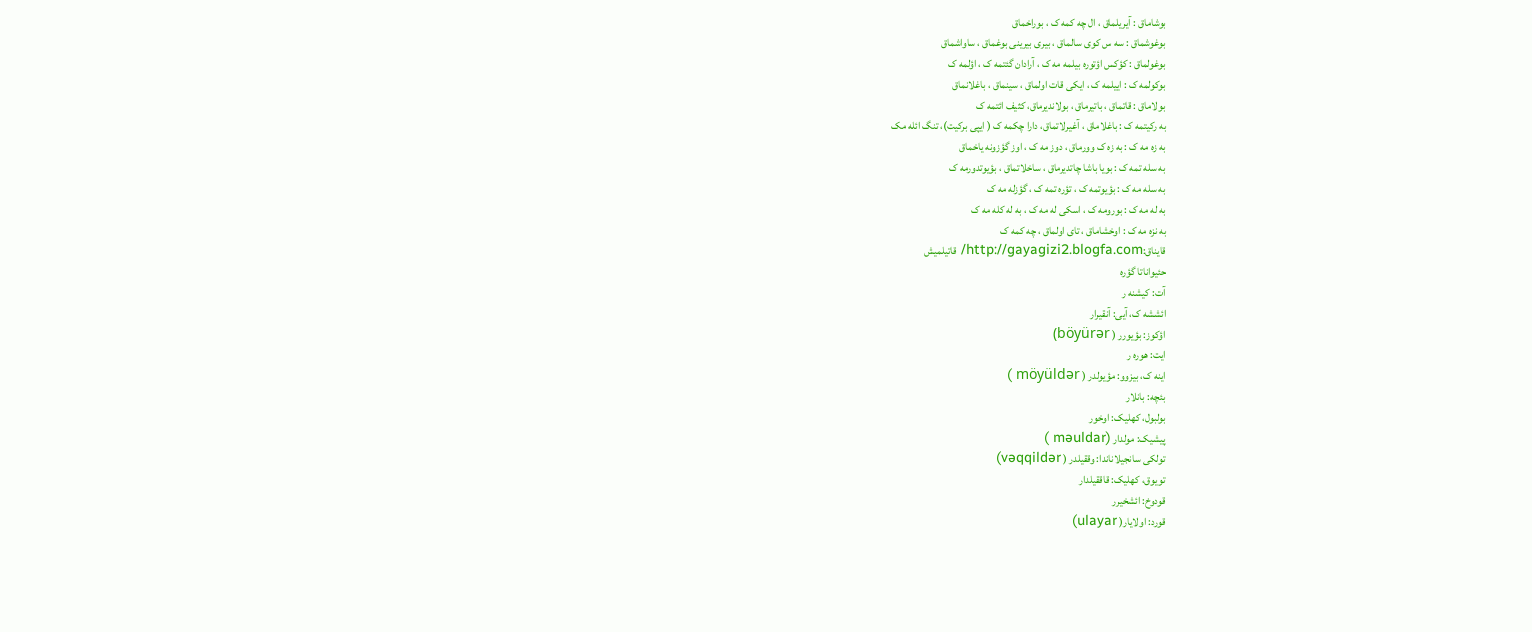بوشاماق : آیریلماق ، ال چه کمه ک ، بوراخماق
بوغوشماق : سه س کوی سالماق ، بیری بیرینی بوغماق ، ساواشماق
بوغولماق : کؤکس اؤتوره بیلمه مه ک ، آرادان گئتمه ک ، اؤلمه ک
بوکولمه ک : اییلمه ک ، ایکی قات اولماق ، سینماق ، باغلانماق
بولاماق : قاتماق ، باتیرماق ، بولاندیرماق، کثیف ائتمه ک
به رکیتمه ک : باغلاماق ، آغیرلاتماق، دارا چکمه ک ( ایپی برکیت)، تنگ ائله مک
به زه مه ک : به زه ک وورماق ، دوز مه ک ، اوز گؤزونه یاخماق
به سله تمه ک : بویا باشا چاتدیرماق ، ساخلاتماق ، بؤیوتدورمه ک
به سله مه ک : بؤیوتمه ک ، تؤره تمه ک ، گؤزله مه ک
به له مه ک : بورومه ک ، اسکی له مه ک ، به له کله مه ک
به نزه مه ک : اوخشاماق ، تای اولماق ، چه کمه ک
قایناق:http://gayagizi2.blogfa.com/ قاتیلمیش
حئیواناتا گؤره
آت: کیشنه ر
ائششه ک، آیی: آنقیرار
اؤکوز: بؤیورر ( böyürər)
ایت: هوره ر
اینه ک، بیزوو: مؤیولدر ( möyüldər )
بئچه: بانلار
بولبول، کهلیک: اوخور
پیشیک: مولدار (məuldar )
تولکی سانجیلاناندا: وققیلدر ( vəqqildər)
تویوق، کهلیک: قاققیلدار
قودوخ: ائشخیرر
قورد: اولایار( ulayar)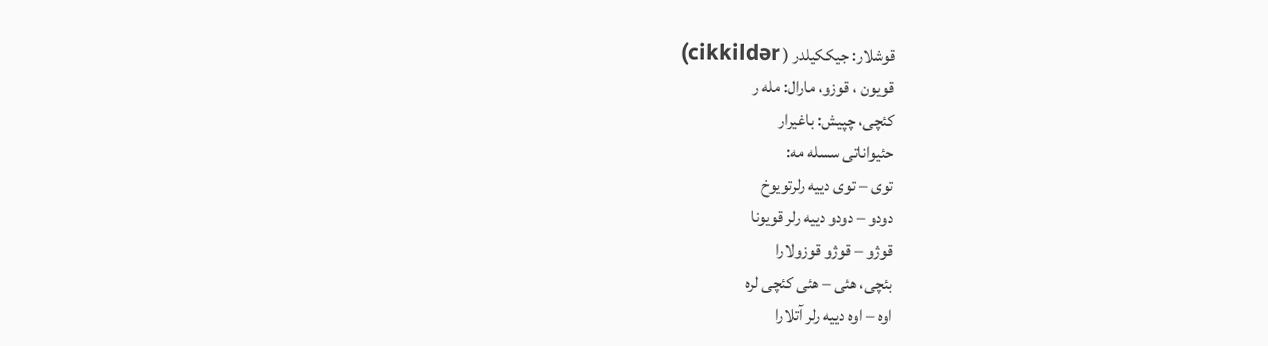قوشلار: جیککیلدر ( cikkildər)
قویون ، قوزو، مارال: مله ر
کئچی، چپیش: باغیرار
حئیواناتی سسله مه:
توی – توی دییه رلرتویوخ
دودو – دودو دییه رلر قویونا
قوژو – قوژو قوزولارا
بئچی، هئی – هئی کئچی لره
اوه – اوه دییه رلر آتلارا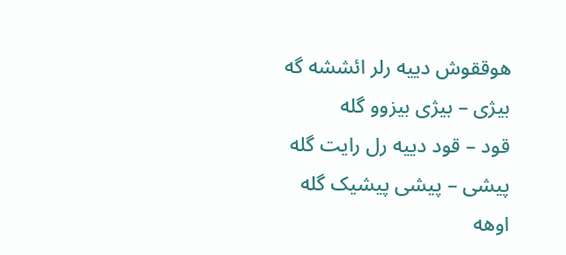هوققوش دییه رلر ائششه گه
بیژی – بیژی بیزوو گله
قود – قود دییه رل رایت گله
پیشی – پیشی پیشیک گله
اوهه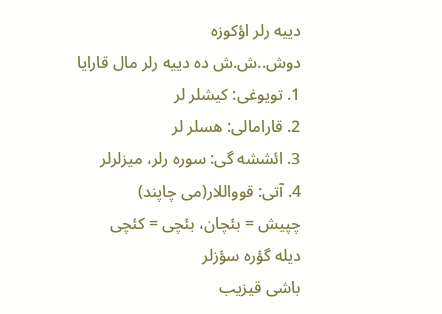دییه رلر اؤکوزه
دوش..ش.ش ده دییه رلر مال قارایا
1. تویوغی: کیشلر لر
2. قارامالی: هسلر لر
3. ائششه گی: سوره رلر، میزلرلر
4. آتی: قوواللار(می چاپند)
چپیش = بئچان، بئچی = کئچی
دیله گؤره سؤزلر
باشی قیزیب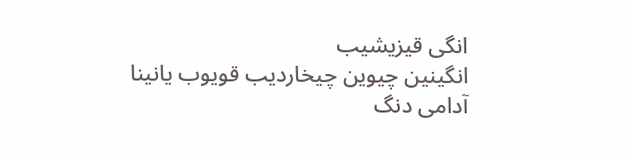انگی قیزیشیب
انگینین چیوین چیخاردیب قویوب یانینا
آدامی دنگ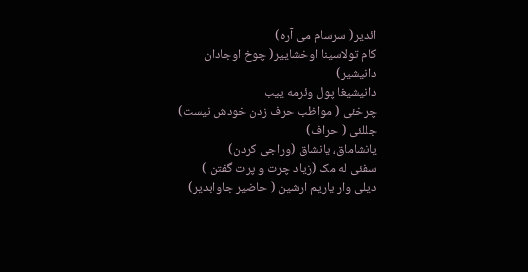ائدیر( سرسام می آره)
کام تولاسینا اوخشاییر( چوخ اوجادان دانیشیر)
دانیشیغا پول وئرمه ییب
چرخئی ( مواظب حرف زدن خودش نیست)
جللئی ( حراف)
یانشاماق، یانشاق (وراجی کردن)
سفئی له مک (زیاد چرت و پرت گفتن )
دیلی وار یاریم ارشین ( حاضیر جاوابدیر)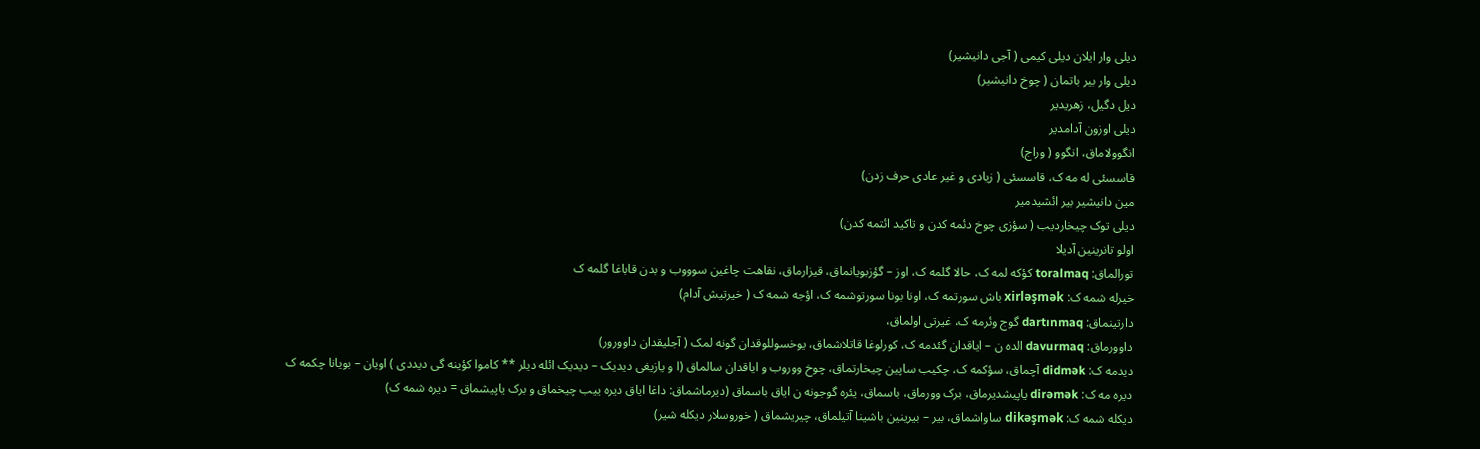دیلی وار ایلان دیلی کیمی ( آجی دانیشیر)
دیلی وار بیر باتمان ( چوخ دانیشیر)
دیل دگیل، زهریدیر
دیلی اوزون آدامدیر
انگوولاماق، انگوو ( وراج)
قاسسئی له مه ک، قاسسئی ( زیادی و غیر عادی حرف زدن)
مین دانیشیر بیر ائشیدمیر
دیلی توک چیخاردیب ( سؤزی چوخ دئمه کدن و تاکید ائتمه کدن)
اولو تانرینین آدیلا
تورالماق: toralmaq کؤکه لمه ک، حالا گلمه ک، اوز – گؤزبویانماق، قیزارماق، نقاهت چاغین سوووب و بدن قاباغا گلمه ک
خیرله شمه ک: xirləşmək باش سورتمه ک، اونا بونا سورتوشمه ک، اؤجه شمه ک ( خیرتیش آدام)
دارتینماق: dartınmaq گوج وئرمه ک، غیرتی اولماق،
داوورماق: davurmaq الده ن – ایاقدان گئدمه ک، کورلوغا قاتلاشماق، یوخسوللوقدان گونه لمک ( آجلیقدان داوورور)
دیدمه ک: didmək آچماق، سؤکمه ک، چکیب ساپین چیخارتماق، چوخ ووروب و ایاقدان سالماق (ا و یازیغی دیدیک – دیدیک ائله دیلر ** کاموا کؤینه گی دیددی ) اویان – بویانا چکمه ک
دیره مه ک: dirəmək یاپیشدیرماق، برک وورماق، باسماق، یئره گوجونه ن ایاق باسماق (دیرماشماق: داغا ایاق دیره ییب چیخماق و برک یاپیشماق = دیره شمه ک)
دیکله شمه ک: dikəşmək ساواشماق، بیر – بیرینین باشینا آتیلماق، چیریشماق ( خوروسلار دیکله شیر)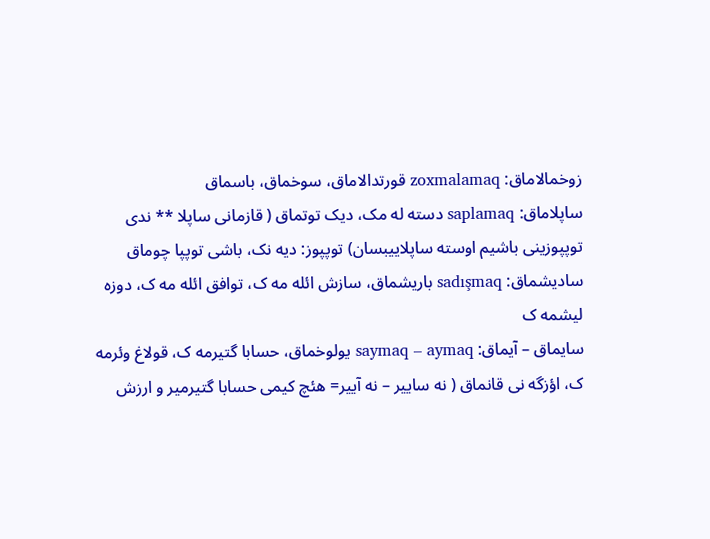زوخمالاماق: zoxmalamaq قورتدالاماق، سوخماق، باسماق
ساپلاماق: saplamaq دسته له مک، دیک توتماق ( قازمانی ساپلا ** ندی توپپوزینی باشیم اوسته ساپلاییبسان) توپپوز: دیه نک، باشی توپپا چوماق
سادیشماق: sadışmaq باریشماق، سازش ائله مه ک، توافق ائله مه ک، دوزه لیشمه ک
سایماق – آیماق: saymaq – aymaq یولوخماق، حسابا گتیرمه ک، قولاغ وئرمه ک، اؤزگه نی قانماق ( نه ساییر – نه آییر= هئچ کیمی حسابا گتیرمیر و ارزش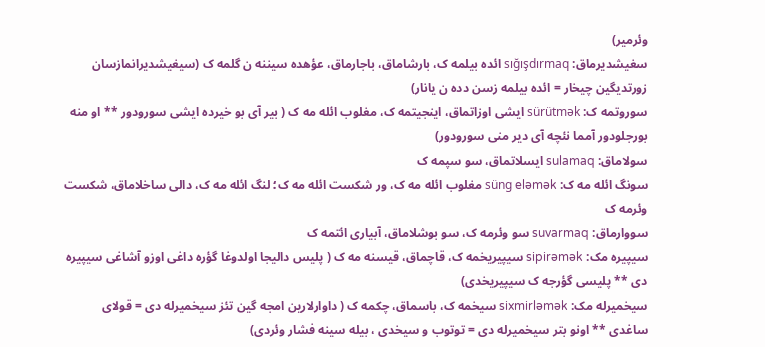وئرمیر)
سغیشدیرماق: sığışdırmaq ائده بیلمه ک، بارشاماق، باجارماق، عؤهده سیننه ن گلمه ک (سیغیشدیرانمازسان زورتدیگین چیخار = ائده بیلمه زسن دده ن یانار)
سوروتمه ک: sürütmək ایشی اوزاتماق، اینجیتمه ک، مغلوب ائله مه ک ( بیر آی بو خیرده ایشی سورودور ** او منه بورجلودور آمما نئچه آی دیر منی سورودور)
سولاماق: sulamaq ایسلاتماق، سو سپمه ک
سونگ ائله مه ک: süng eləmək مغلوب ائله مه ک، ور شکست ائله مه ک؛ لنگ ائله مه ک، دالی ساخلاماق، شکست وئرمه ک
سووارماق: suvarmaq سو وئرمه ک، سو بوشلاماق، آبیاری ائتمه ک
سیپیره مک: sipirəmək سیپیریخمه ک، قاچماق، قیسنه مه ک ( پلیس دالیجا اولدوغا گؤره داغی اوزو آشاغی سیپیره دی ** پلیسی گؤرجه ک سیپیریخدی)
سیخمیرله مک: sixmirləmək سیخمه ک، باسماق، چکمه ک ( داوارلارین امجه گین تئز سیخمیرله دی = قولای ساغدی ** اونو بتر سیخمیرله دی = توتوب و سیخدی ، بیله سینه فشار وئردی)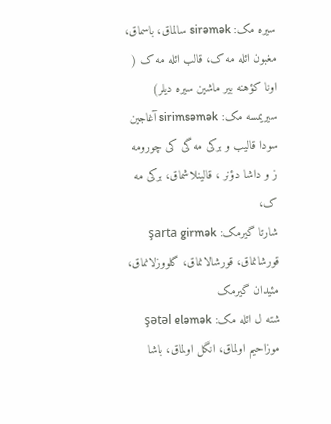سیره مک: sirəmək سالماق، باسماق، مغبون ائله مه ک، قالب ائله مه ک ( اونا کؤهنه بیر ماشین سیره دیلر)
سیریمسه مک: sirimsəmək آغاجین سودا قالیب و برکی مه گی کی چورومه ز و داشا دؤنر ، قالینلاشماق، برکی مه ک،
شارتا گیرمک: şarta girmək قورشانماق، قورشالانماق، گلووزلانماق، مئیدان گیرمک
شته ل ائله مک: şətəl eləmək موزاحیم اولماق، انگل اولماق، باشا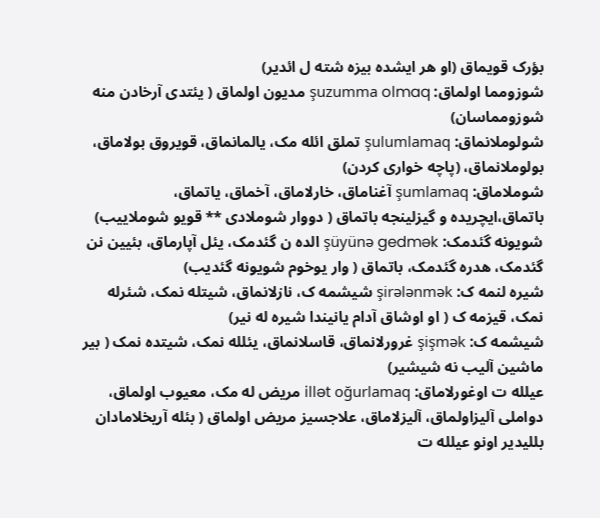بؤرک قویماق (او هر ایشده بیزه شته ل ائدیر)
شوزومما اولماق: şuzumma olmaq مدیون اولماق ( یئتدی آرخادن منه شوزومماسان)
شولوملانماق: şulumlamaq تملق ائله مک، یالمانماق، قویروق بولاماق، بولوملانماق، (پاچه خواری کردن)
شوملاماق: şumlamaq آغناماق، خارلاماق، آخماق، یاتماق، باتماق،ایچریده و گیزلینجه باتماق ( دووار شوملادی ** قویو شوملاییب)
شویونه گئدمک: şüyünə gedmək الده ن گئدمک، یئل آپارماق، بئیین نن گئدمک، هدره گئدمک، باتماق ( وار یوخوم شویونه گئدیب)
شیره لنمه ک: şirələnmək شیشمه ک، نازلانماق، شیتله نمک، شئرله نمک، قیزمه ک ( او اوشاق آدام یانیندا شیره له نیر)
شیشمه ک: şişmək غرورلانماق، قاسلانماق، یئلله نمک، شیتده نمک ( بیر ماشین آلیب نه شیشیر)
عیلله ت اوغورلاماق: illət oğurlamaq مریض له مک، معیوب اولماق، دواملی آلیزاولماق، آلیزلاماق، علاجسیز مریض اولماق ( بئله آریخلامادان بللیدیر اونو عیلله ت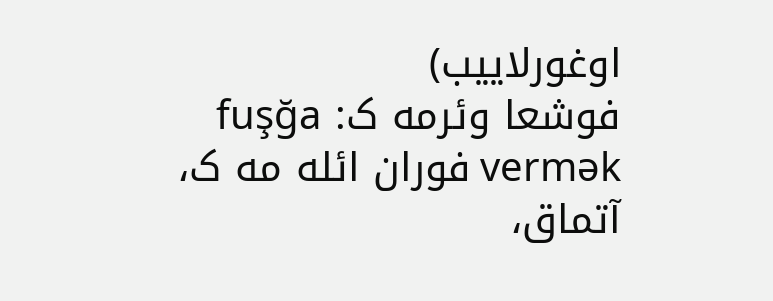اوغورلاییب)
فوشعا وئرمه ک: fuşğa vermək فوران ائله مه ک، آتماق،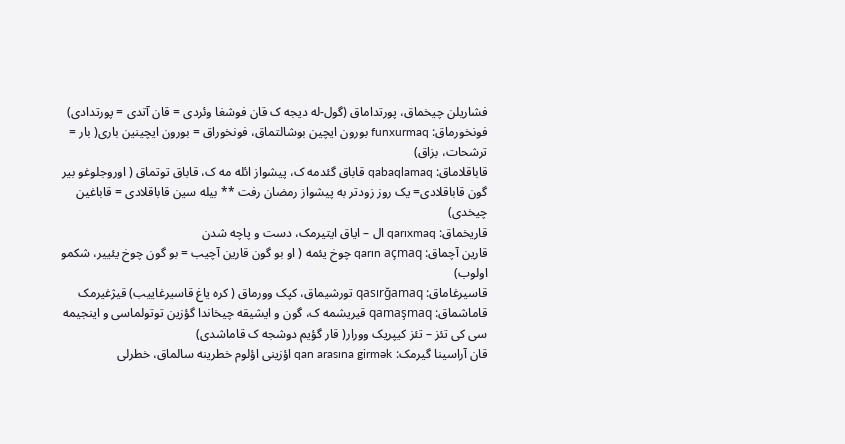فشاریلن چیخماق، پورتداماق (گول-له دیجه ک قان فوشغا وئردی = قان آتدی = پورتدادی)
فونخورماق: funxurmaq بورون ایچین بوشالتماق، فونخوراق = بورون ایچینین باری( بار = ترشحات، بزاق)
قاباقلاماق: qabaqlamaq قاباق گئدمه ک، پیشواز ائله مه ک، قاباق توتماق ( اوروجلوغو بیر گون قاباقلادی= یک روز زودتر به پیشواز رمضان رفت ** بیله سین قاباقلادی = قاباغین چیخدی)
قاریخماق: qarıxmaq ال – ایاق ایتیرمک، دست و پاچه شدن
قارین آچماق: qarın açmaq چوخ یئمه ( او بو گون قارین آچیب = بو گون چوخ یئییر، شکمو اولوب)
قاسیرغاماق: qasırğamaq تورشیماق، کپک وورماق ( کره یاغ قاسیرغاییب) قیژغیرمک
قاماشماق: qamaşmaq قیریشمه ک، گون و ایشیقه چیخاندا گؤزین توتولماسی و اینجیمه سی کی تئز – تئز کیپریک وورار( قار گؤیم دوشجه ک قاماشدی)
قان آراسینا گیرمک: qan arasına girmək اؤزینی اؤلوم خطرینه سالماق، خطرلی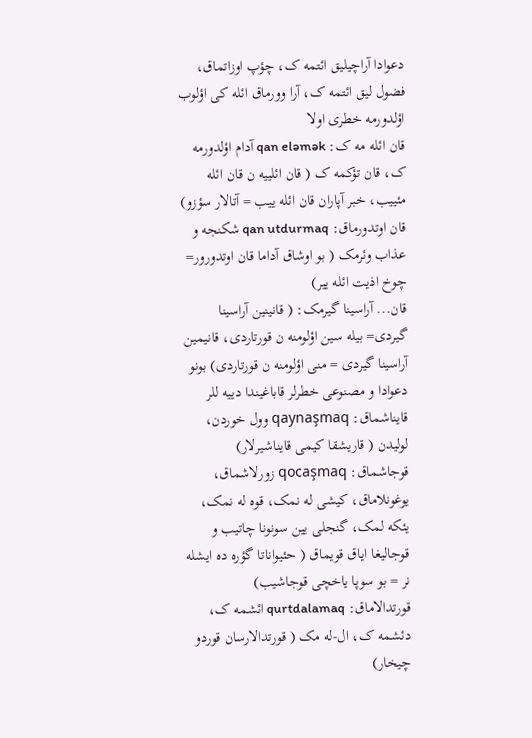دعوادا آراچیلیق ائتمه ک، چؤپ اوزاتماق، فضول لیق ائتمه ک، آرا وورماق ائله کی اؤلوب اؤلدورمه خطری اولا
قان ائله مه ک: qan eləmək آدام اؤلدورمه ک، قان تؤکمه ک ( قان ائلییه ن قان ائله مئییب، خبر آپاران قان ائله ییب = آتالار سؤزو)
قان اوتدورماق: qan utdurmaq شکنجه و عذاب وئرمک ( بو اوشاق آداما قان اوتدورور= چوخ اذیت ائله ییر)
قان... آراسینا گیرمک: ( قانینین آراسینا گیردی= بیله سین اؤلومنه ن قورتاردی، قانیمین آراسینا گیردی = منی اؤلومنه ن قورتاردی) بونو دعوادا و مصنوعی خطرلر قاباغیندا دییه للر
قایناشماق: qaynaşmaq وول خوردن، لولیدن ( قاریشقا کیمی قایناشیرلار)
قوجاشماق: qocaşmaq زورلاشماق، یوغونلاماق، کیشی له نمک، قوه له نمک، یئکه لمک، گنجلی یین سونونا چاتیب و قوجالیغا ایاق قویماق ( حئیواناتا گؤره ده ایشله نر = بو سوپا یاخچی قوجاشیب)
قورتدالاماق: qurtdalamaq ائشمه ک، دئشمه ک، ال-له مک ( قورتدالارسان قوردو چیخار)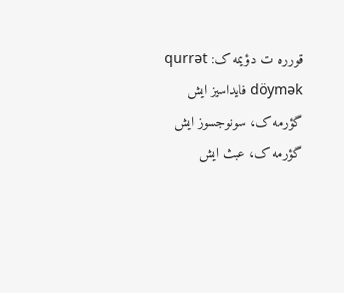قورره ت دؤیمه ک: qurrət döymək فایداسیز ایش گؤرمه ک، سونوجسوز ایش گؤرمه ک، عبث ایش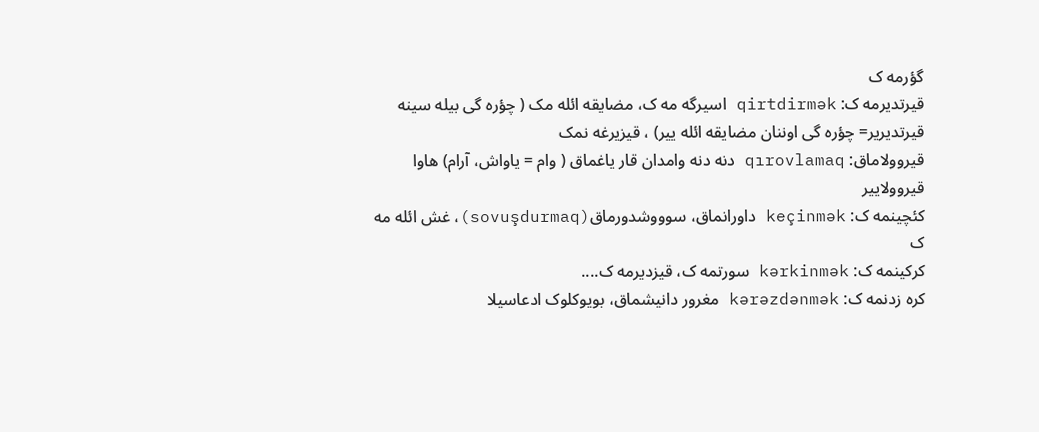گؤرمه ک
قیرتدیرمه ک: qirtdirmək اسیرگه مه ک، مضایقه ائله مک ( چؤره گی بیله سینه قیرتدیریر= چؤره گی اوننان مضایقه ائله ییر) ، قیزیرغه نمک
قیروولاماق: qırovlamaq دنه دنه وامدان قار یاغماق ( وام = یاواش، آرام) هاوا قیروولاییر
کئچینمه ک: keçinmək داورانماق، سوووشدورماق(sovuşdurmaq)، غش ائله مه ک
کرکینمه ک: kərkinmək سورتمه ک، قیزدیرمه ک....
کره زدنمه ک: kərəzdənmək مغرور دانیشماق، بویوکلوک ادعاسیلا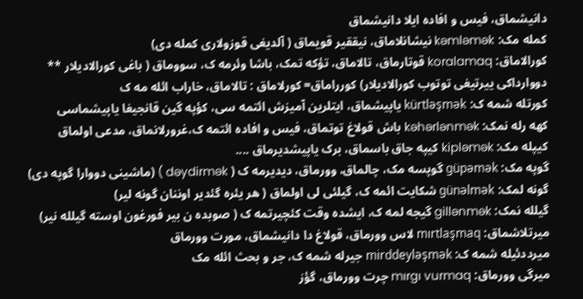دانیشماق، فیس و افاده ایلا دانیشماق
کمله مک: kəmləmək نیشانلاماق، نیققیر قویماق ( آلدیغی قوزولاری کمله دی)
کورالاماق: koralamaq قوتارماق، تالاماق، تؤکه تمک، باشا وئرمه ک، سووماق ( باغی کورالادیلار ** دووارداکی ییرتیغی توتوب کورالادیلار) کورراماق= کورلاماق : تالاماق، خاراب ائله مه ک
کورتله شمه ک: kürtləşmək یاپیشماق، ایتلرین آمیزش ائتمه سی، کؤپه گین قانجیغا یاپیشماسی
کهه رله نمک: kəhərlənmək باش قولاغ توتماق، فیس و افاده ائتمه ک،غرورلانماق، مدعی اولماق
کیپله مک: kipləmək کیپه جاق باسماق، برک یاپیشدیرماق ....
گوپه مک: güpəmək گوپسه مک، چالماق، وورماق، دیدیرمه ک ( dəydirmək ) (ماشینی دووارا گوپه دی)
گونه لمک: günəlmək شکایت ائمه ک، گیلئی لی اولماق ( هر یئره گئدیر اوننان گونه لیر)
گیلله نمک: gillənmək گیجه لمه ک، ایشده وقت کئچیرتمه ک ( صوبده ن بیر فورغون اوسته گیلله نیر)
میرتلاشماق: mırtlaşmaq لاس وورماق، قولاغ دا دانیشماق، مورت وورماق
میرددئیله شمه ک: mirddeyləşmək جیرله شمه ک، جر و بحث ائله مک
میرگی وورماق: mırgı vurmaq چرت وورماق، گؤز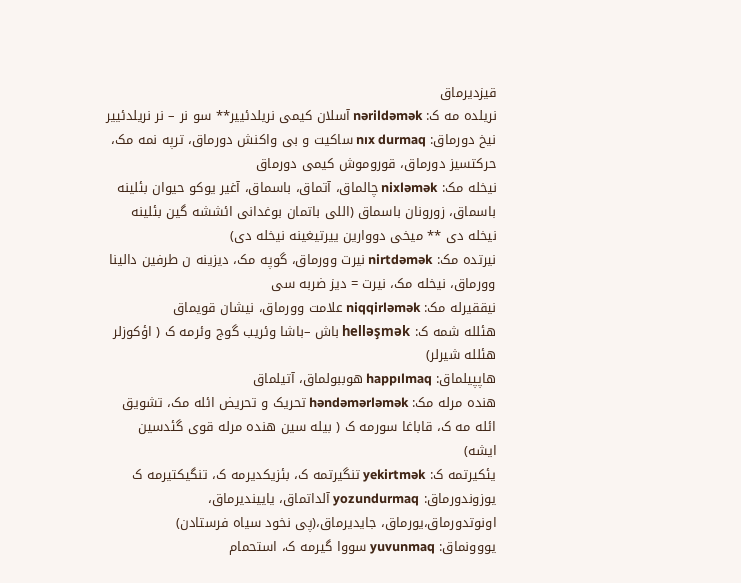قیزدیرماق
نریلده مه ک: nərildəmək آسلان کیمی نریلدئییر** سو نر – نر نریلدئییر
نیخ دورماق: nıx durmaq ساکیت و بی واکنش دورماق، ترپه نمه مک، حرکتسیز دورماق، قوروموش کیمی دورماق
نیخله مک: nixləmək چالماق، آتماق، باسماق، آغیر یوکو حیوان بئلینه باسماق، زورونان باسماق (اللی باتمان بوغدانی ائششه گین بئلینه نیخله دی ** میخی دووارین ییرتیغینه نیخله دی)
نیرتده مک: nirtdəmək نیرت وورماق، گوپه مک، دیزینه ن طرفین دالینا وورماق، نیخله مک، نیرت = دیز ضربه سی
نیققیرله مک: niqqirləmək علامت وورماق، نیشان قویماق
هئلله شمه ک: helləşmək باش –باشا وئریب گوج وئرمه ک ( اؤکوزلر هئلله شیرلر)
هاپپیلماق: happılmaq هوببولماق، آتیلماق
هنده مرله مک: həndəmərləmək تحریک و تحریض ائله مک، تشویق ائله مه ک، قاباغا سورمه ک ( بیله سین هنده مرله قوی گئدسین ایشه)
یئکیرتمه ک: yekirtmək تنگیرتمه ک، بئزیکدیرمه ک، تنگیکتیرمه ک
یوزوندورماق: yozundurmaq آلداتماق، یاییندیرماق، اونوتدورماق،یورماق، جایدیرماق،(پی نخود سیاه فرستادن)
یووونماق: yuvunmaq سووا گیرمه ک، استحمام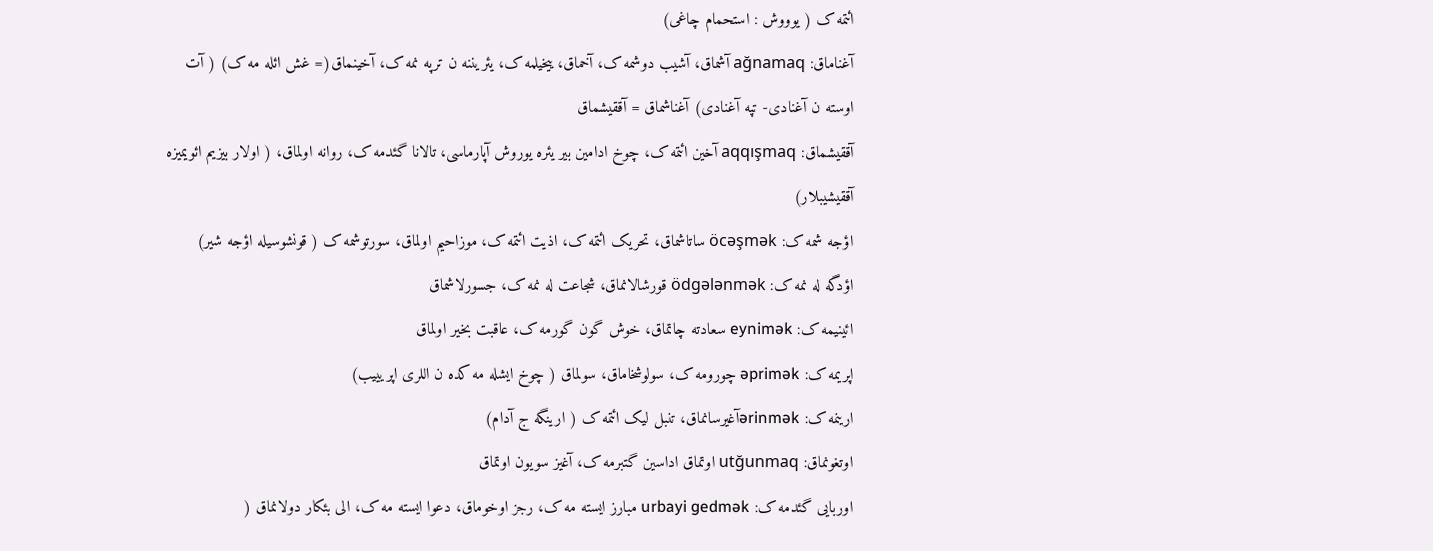ائتمه ک ( یوووش : استحمام چاغی)
آغناماق: ağnamaq آشماق، آشیب دوشمه ک، آخماق، ییخیلمه ک، یئریننه ن ترپه نمه ک، آخینماق(= غش ائله مه ک) ( آت اوسته ن آغنادی- تپه آغنادی) آغناشماق = آققیشماق
آققیشماق: aqqışmaq آخین ائتمه ک، چوخ ادامین بیر یئره یوروش آپارماسی، تالانا گئدمه ک، روانه اولماق، ( اولار بیزیم ائویمیزه آققیشیبلار)
اؤجه شمه ک: öcəşmək ساتاشماق، تحریک ائتمه ک، اذیت ائتمه ک، موزاحیم اولماق، سورتوشمه ک ( قونشوسیله اؤجه شیر)
اؤدگه له نمه ک: ödgələnmək قورشالانماق، شجاعت له نمه ک، جسورلاشماق
ائینیمه ک: eynimək سعادته چاتماق، خوش گون گورمه ک، عاقبت بخیر اولماق
اپریمه ک: əprimək چورومه ک، سولوشخاماق، سولماق ( چوخ ایشله مه کده ن اللری اپریییب)
ارینمه ک: ərinməkآغیرسانماق، تنبل لیک ائتمه ک ( ارینگه ج آدام)
اوتغونماق: utğunmaq اوتماق اداسین گتبرمه ک، آغیز سویون اوتماق
اوربایی گئدمه ک: urbayi gedmək مبارز ایسته مه ک، رجز اوخوماق، دعوا ایسته مه ک، الی بئکار دولانماق (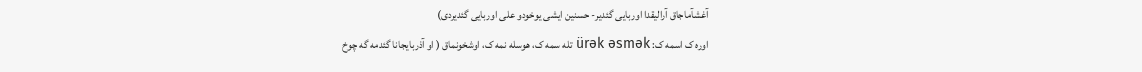آغشآماجاق آرالیقدا اوربایی گئدیر- حسنین ایشی یوخودو علی اوربایی گئدیردی)
اوره ک اسمه ک: ürək əsmək تله سمه ک، هوسله نمه ک، اوشخونماق ( او آذربایجانا گئدمه گه چوخ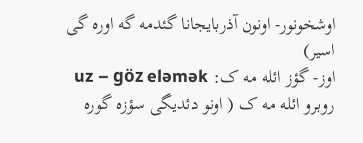اوشخونور- اونون آذربایجانا گئدمه گه اوره گی اسیر)
اوز- گؤز ائله مه ک: uz – göz eləmək روبرو ائله مه ک ( اونو دئدیگی سؤزه گوره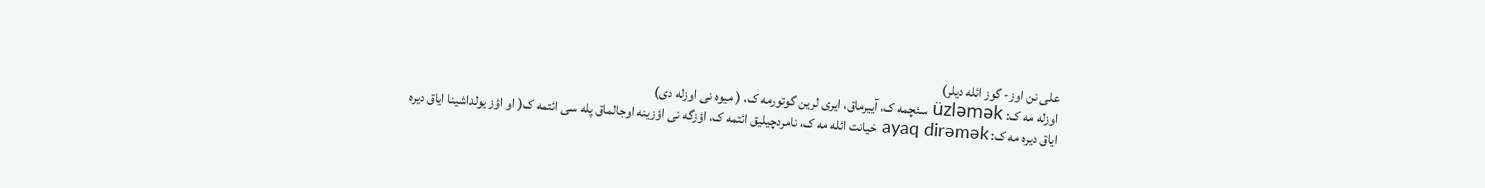علی نن اوز- گوز ائله دیلر)
اوزله مه ک: üzləmək سئچمه ک، آییرماق، ایری لرین گوتورمه ک، ( میوه نی اوزله دی)
ایاق دیره مه ک: ayaq dirəmək خیانت ائله مه ک، نامردچیلیق ائتمه ک، اؤزگه نی اؤزینه اوجالماق پله سی ائتمه ک( او اؤز یولداشینا ایاق دیره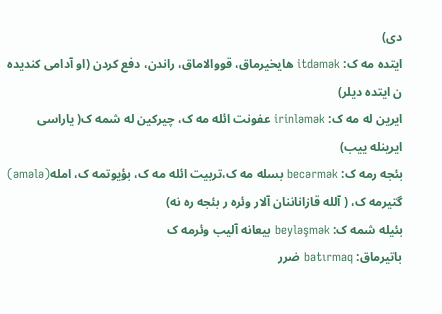دی)
ایتده مه ک: itdəmək هایخیرماق، قووالاماق، راندن، دفع کردن (او آدامی کندیده ن ایتده دیلر)
ایرین له مه ک: irinləmək عفونت ائله مه ک، چیرکین له شمه ک( یاراسی ایرینله ییب)
بئجه رمه ک: becərmək بسله مه ک،تربیت ائله مه ک، بؤیوتمه ک، امله(əmələ) گتیرمه ک، ( آلله قازاناننان آلار وئره ر بئجه ره نه)
بئیله شمه ک: beyləşmək بیعانه آلیب وئرمه ک
باتیرماق: batırmaq ضرر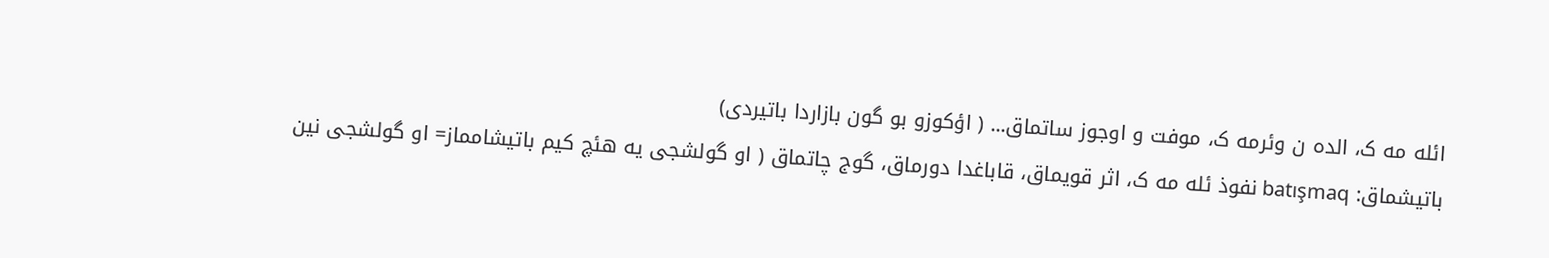ائله مه ک، الده ن وئرمه ک، موفت و اوجوز ساتماق... ( اؤکوزو بو گون بازاردا باتیردی)
باتیشماق: batışmaq نفوذ ئله مه ک، اثر قویماق، قاباغدا دورماق، گوج چاتماق ( او گولشجی یه هئچ کیم باتیشامماز= او گولشجی نین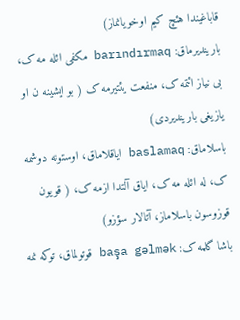قاباغیندا هئچ کیم اوخویانماز)
باریندیرماق: barındırmaq مکفی ائله مه ک، بی نیاز ائتمه ک، منفعت یئتیرمه ک ( بو ایشینه ن او یازیغی باریندیردی)
باسلاماق: baslamaq ایاقلاماق، اوستونه دوشمه ک، له ائله مه ک، ایاق آلتدا ازمه ک، ( قویون قوزوسون باسلاماز، آتالار سؤزو)
باشا گلمه ک: başa gəlmək قوتولماق، توکه نمه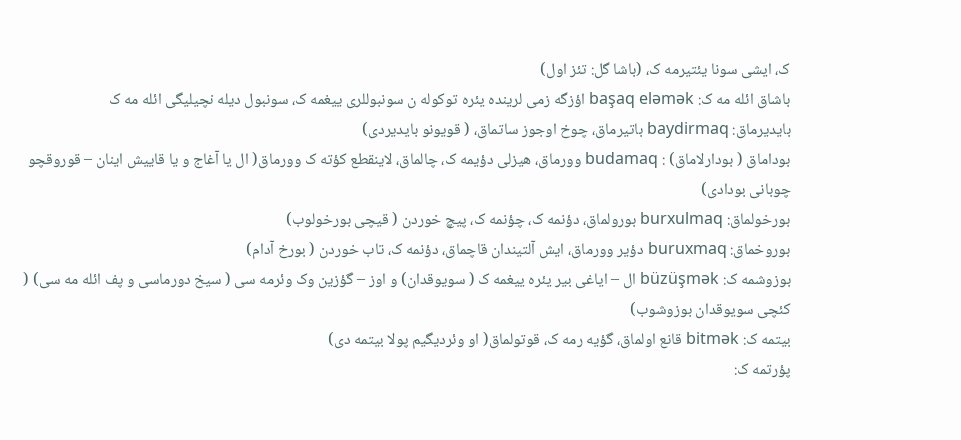ک، ایشی سونا یئتیرمه ک، (باشا گل: تئز اول)
باشاق ائله مه ک: başaq eləmək اؤزگه زمی لرینده یئره توکوله ن سونبوللری ییغمه ک، سونبول دیله نچیلیگی ائله مه ک
بایدیرماق: baydirmaq باتیرماق، چوخ اوجوز ساتماق، ( قویونو بایدیردی)
بوداماق ( بودارلاماق) : budamaq وورماق، هیزلی دؤیمه ک، چالماق، لاینقطع کؤته ک وورماق( ال یا آغاج و یا قاییش اینان – قوروقچو چوبانی بودادی)
بورخولماق: burxulmaq بورولماق، دؤنمه ک، چؤنمه ک، پیچ خوردن ( قیچی بورخولوب)
بوروخماق: buruxmaq دؤیر وورماق، ایش آلتیندان قاچماق، دؤنمه ک، تاب خوردن ( بورخ آدام)
بوزوشمه ک: büzüşmək ال – ایاغی بیر یئره ییغمه ک ( سویوقدان) و اوز – گؤزین وک وئرمه سی ( سیخ دورماسی و پف ائله مه سی) ( کئچی سویوقدان بوزوشوب)
بیتمه ک: bitmək قانع اولماق، گؤیه رمه ک، قوتولماق( او وئردیگیم پولا بیتمه دی)
پؤرتمه ک: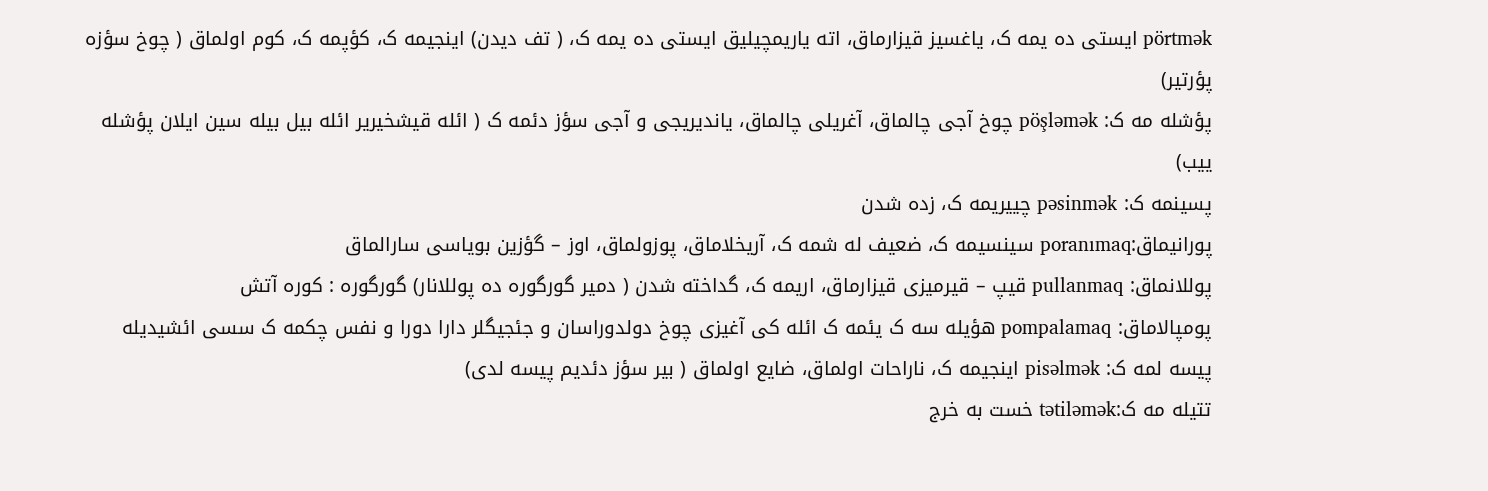pörtmək ایستی ده یمه ک، یاغسیز قیزارماق، اته یاریمچیلیق ایستی ده یمه ک، ( تف دیدن) اینجیمه ک، کؤپمه ک، کوم اولماق ( چوخ سؤزه پؤرتیر)
پؤشله مه ک: pöşləmək چوخ آجی چالماق، آغریلی چالماق، یاندیریجی و آجی سؤز دئمه ک ( ائله قیشخیریر ائله بیل بیله سین ایلان پؤشله ییب)
پسینمه ک: pəsinmək چییریمه ک، زده شدن
پورانیماق:poranımaq سینسیمه ک، ضعیف له شمه ک، آریخلاماق، پوزولماق، اوز – گؤزین بویاسی سارالماق
پوللانماق: pullanmaq قیپ – قیرمیزی قیزارماق، اریمه ک، گداخته شدن ( دمیر گورگوره ده پوللانار) گورگوره : کوره آتش
پومپالاماق: pompalamaq هؤیله سه ک یئمه ک ائله کی آغیزی چوخ دولدوراسان و جئجیگلر دارا دورا و نفس چکمه ک سسی ائشیدیله
پیسه لمه ک: pisəlmək اینجیمه ک، ناراحات اولماق، ضایع اولماق ( بیر سؤز دئدیم پیسه لدی)
تتیله مه ک:tətiləmək خست به خرج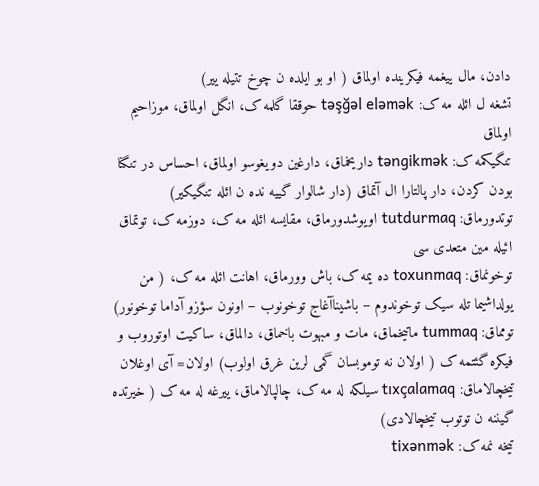دادن، مال ییغمه فیکرینده اولماق ( او بو ایلده ن چوخ تتیله ییر)
تشغه ل ائله مه ک: təşğəl eləmək حوققا گلمه ک، انگل اولماق، موزاحیم اولماق
تنگیکمه ک: təngikmək داریخماق، دارغین دویغوسو اولماق، احساس در تنگنا بودن کردن، دار پالتارا ال آتماق (دار شالوار گییه نده ن ائله تنگیکیر)
توتدورماق: tutdurmaq اویوشدورماق، مقایسه ائله مه ک، دوزمه ک، توتماق ائیله مین متعدی سی
توخونماق: toxunmaq ده یمه ک، باش وورماق، اهانت ائله مه ک، ( من یولداشیما تله سیک توخوندوم – باشیناآغاج توخونوب – اونون سؤزو آداما توخونور)
تومماق: tummaq ماتیخماق، مات و مبهوت باخماق، دالماق، ساکیت اوتوروب و فیکره گئتمه ک ( اولان نه توموبسان گمی لرین غرق اولوب) اولان= آی اوغلان
تیخچالاماق: tıxçalamaq سیلکه له مه ک، چالپالاماق، ییرغه له مه ک ( خیرتده گیننه ن توتوب تیخچالادی)
تیخه نمه ک: tixənmək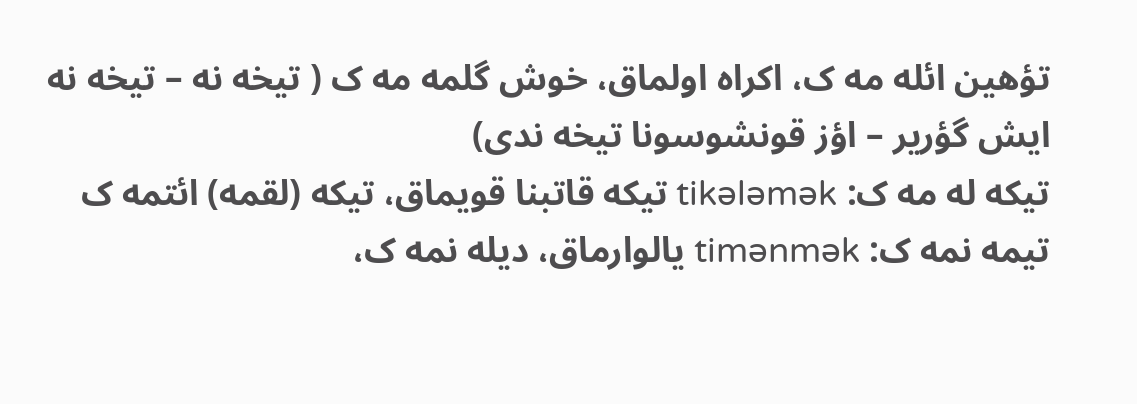تؤهین ائله مه ک، اکراه اولماق، خوش گلمه مه ک ( تیخه نه – تیخه نه ایش گؤریر – اؤز قونشوسونا تیخه ندی)
تیکه له مه ک: tikələmək تیکه قاتبنا قویماق، تیکه (لقمه) ائتمه ک
تیمه نمه ک: timənmək یالوارماق، دیله نمه ک،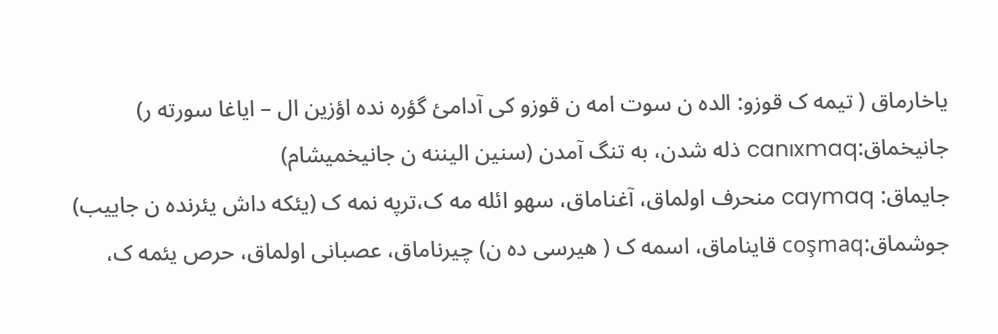یاخارماق ( تیمه ک قوزو: الده ن سوت امه ن قوزو کی آدامئ گؤره نده اؤزین ال – ایاغا سورته ر)
جانیخماق:canıxmaq ذله شدن، به تنگ آمدن (سنین الیننه ن جانیخمیشام)
جایماق: caymaq منحرف اولماق، آغناماق، سهو ائله مه ک،ترپه نمه ک (یئکه داش یئرنده ن جاییب)
جوشماق:coşmaq قایناماق، اسمه ک ( هیرسی ده ن) چیرناماق، عصبانی اولماق، حرص یئمه ک،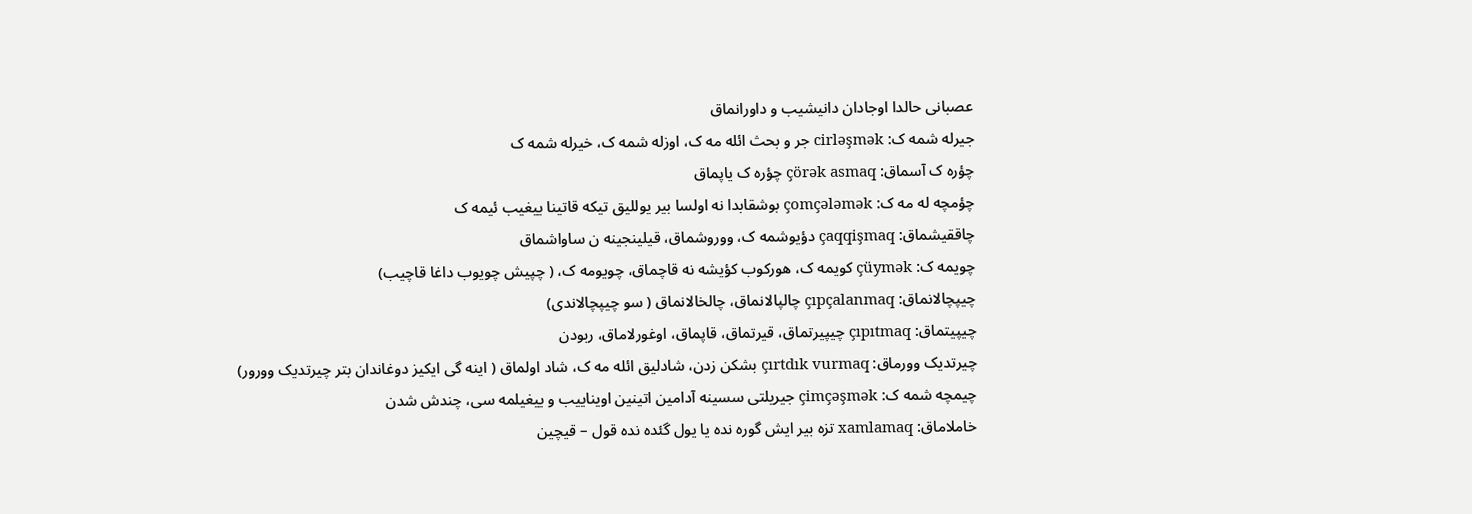عصبانی حالدا اوجادان دانیشیب و داورانماق
جیرله شمه ک: cirləşmək جر و بحث ائله مه ک، اوزله شمه ک، خیرله شمه ک
چؤره ک آسماق: çörək asmaq چؤره ک یاپماق
چؤمچه له مه ک: çomçələmək بوشقابدا نه اولسا بیر یوللیق تیکه قاتینا ییغیب ئیمه ک
چاققیشماق: çaqqişmaq دؤیوشمه ک، ووروشماق، قیلینجینه ن ساواشماق
چویمه ک: çüymək کویمه ک، هورکوب کؤیشه نه قاچماق، چویومه ک، ( چپیش چویوب داغا قاچیب)
چیپچالانماق: çıpçalanmaq چالپالانماق، چالخالانماق ( سو چیپچالاندی)
چیپیتماق: çıpıtmaq چیپیرتماق، قیرتماق، قاپماق، اوغورلاماق، ربودن
چیرتدیک وورماق: çırtdık vurmaq بشکن زدن، شادلیق ائله مه ک، شاد اولماق ( اینه گی ایکیز دوغاندان بتر چیرتدیک وورور)
چیمچه شمه ک: çimçəşmək جیریلتی سسینه آدامین اتینین اویناییب و ییغیلمه سی، چندش شدن
خاملاماق: xamlamaq تزه بیر ایش گوره نده یا یول گئده نده قول – قیچین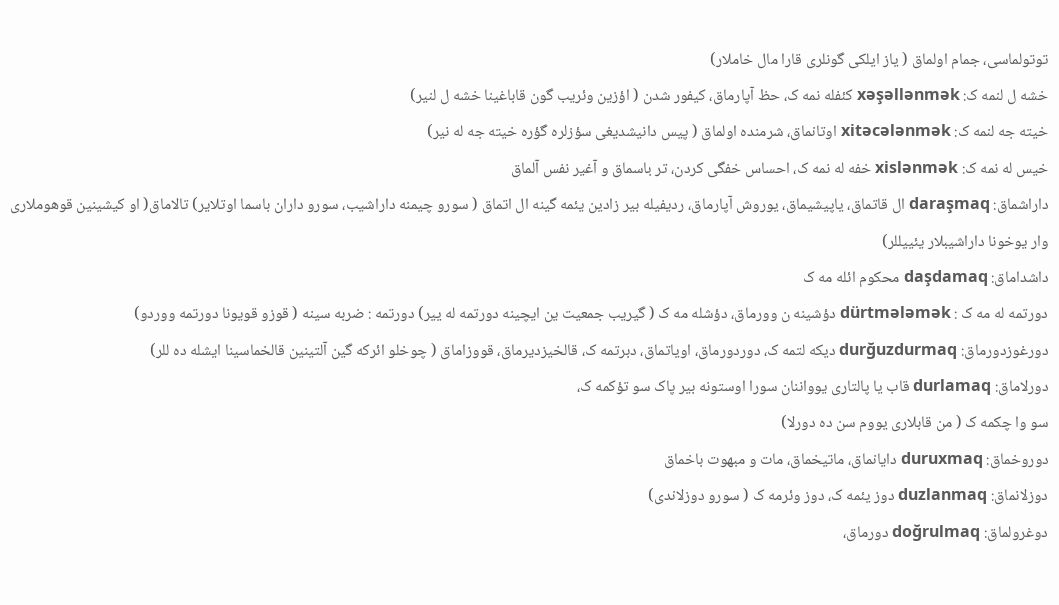توتولماسی، جمام اولماق ( یاز ایلکی گونلری قارا مال خاملار)
خشه ل لنمه ک: xəşəllənmək کئفله نمه ک، حظ آپارماق، کیفور شدن ( اؤزین وئریب گون قاباغینا خشه ل لنیر)
خیته جه لنمه ک: xitəcələnmək اوتانماق، شرمنده اولماق ( پیس دانیشدیغی سؤزلره گؤره خیته جه له نیر)
خیس له نمه ک: xislənmək خفه له نمه ک، احساس خفگی کردن، تر باسماق و آغیر نفس آلماق
داراشماق: daraşmaq ال قاتماق، یاپیشیماق، یوروش آپارماق، ردیفیله بیر زادین یئمه گینه ال اتماق ( سورو چیمنه داراشیب، سورو داران باسما اوتلایر) تالاماق( او کیشینین قوهوملاری وار یوخونا داراشیبلار یئییللر)
داشداماق: daşdamaq محکوم ائله مه ک
دورتمه له مه ک : dürtmələmək دؤشینه ن وورماق، دؤشله مه ک ( گیریب جمعیت ین ایچینه دورتمه له ییر) دورتمه : ضربه سینه ( قوزو قویونا دورتمه ووردو)
دورغوزدورماق: durğuzdurmaq دیکه لتمه ک، دوردورماق، اویاتماق، دبرتمه ک، قالخیزدیرماق، قووزاماق ( چوخلو ائرکه گین آلتینین قالخماسینا ایشله ده للر)
دورلاماق: durlamaq قاب یا پالتاری یوواننان سورا اوستونه بیر پاک سو تؤکمه ک،
سو وا چکمه ک ( من قابلاری یووم سن ده دورلا)
دوروخماق: duruxmaq دایانماق، ماتیخماق، مات و مبهوت باخماق
دوزلانماق: duzlanmaq دوز یئمه ک، دوز وئرمه ک ( سورو دوزلاندی)
دوغرولماق: doğrulmaq دورماق،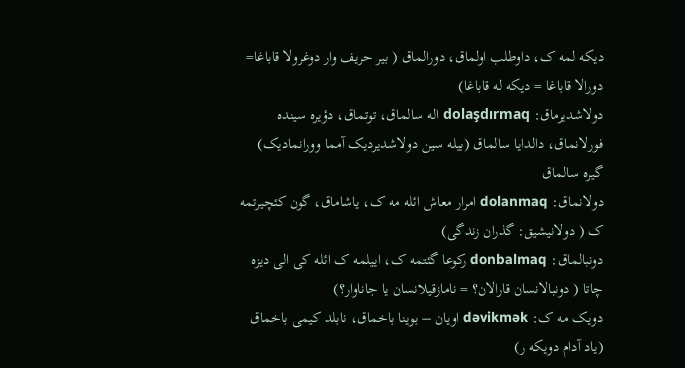دیکه لمه ک، داوطلب اولماق، دورالماق ( بیر حریف وار دوغرولا قاباغا= دورالا قاباغا = دیکه له قاباغا)
دولاشدیرماق: dolaşdırmaq اله سالماق، توتماق، دؤیره سینده فورلانماق، دالدایا سالماق (بیله سین دولاشدیردیک آمما وورانمادیک) گیره سالماق
دولانماق: dolanmaq امرار معاش ائله مه ک، یاشاماق، گون کئچیرتمه ک ( دولانیشیق: گذران زندگی)
دونبالماق: donbalmaq رکوعا گئتمه ک، اییلمه ک ائله کی الی دیزه چاتا ( دونبالانسان قارالان؟ = نامازقیلانسان یا جاناوار؟)
دویک مه ک: dəvikmək اویان – بوینا باخماق، نابلد کیمی باخماق (یاد آدام دویکه ر)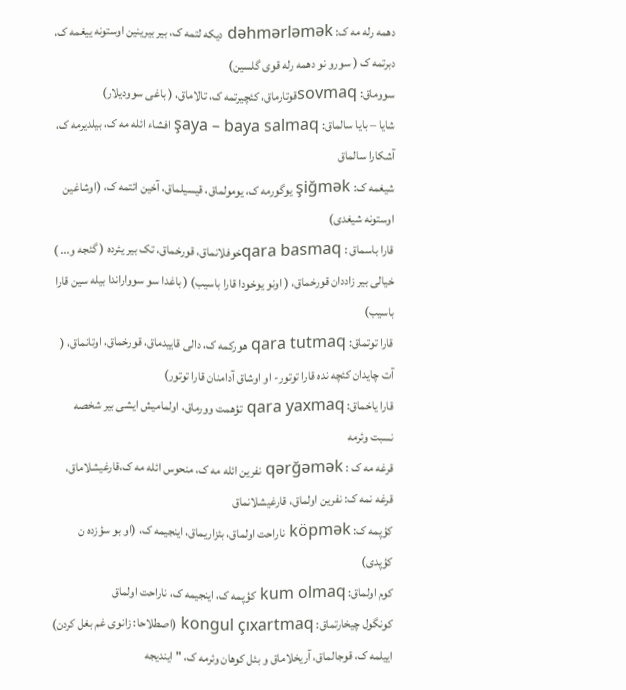دهمه رله مه ک: dəhmərləmək دیکه لتمه ک، بیر بیرینین اوستونه ییغمه ک، دبرتمه ک ( سورو نو دهمه رله قوی گلسین)
سووماق: sovmaqقوتارماق، کئچیرتمه ک، تالاماق، ( باغی سوودیلار)
شایا – بایا سالماق: şaya – baya salmaq افشاء ائله مه ک، بیلدیرمه ک، آشکارا سالماق
شیغمه ک: şiğmək یوگورمه ک، یومولماق، قیسیلماق، آخین ائتمه ک، (اوشاغین اوستونه شیغدی)
قارا باسماق : qara basmaqخوفلانماق، قورخماق، تک بیر یئرده ( گئجه و... ) خیالی بیر زاددان قورخماق، ( اونو یوخودا قارا باسیب) ( باغدا سو سوواراندا بیله سین قارا باسیب)
قارا توتماق: qara tutmaq هورکمه ک، دالی قاییدماق، قورخماق، اوتانماق، ( آت چایدان کئچه نده قارا توتور- او اوشاق آدامنان قارا توتور)
قارا یاخماق: qara yaxmaq تؤهمت وورماق، اولمامیش ایشی بیر شخصه نسبت وئرمه
قرغه مه ک : qərğəmək نفرین ائله مه ک، منحوس ائله مه ک،قارغیشلاماق، قرغه نمه ک: نفرین اولماق، قارغیشلانماق
کؤپمه ک: köpmək ناراحت اولماق، بئزاریماق، اینجیمه ک، (او بو سؤزده ن کؤپدی)
کوم اولماق: kum olmaq کؤپمه ک، اینجیمه ک، ناراحت اولماق
کونگول چیخارتماق: kongul çıxartmaq (اصطلاحا: زانوی غم بغل کردن) اییلمه ک، قوجالماق، آریخلاماق و بئل کوهان وئرمه ک، " ایندیجه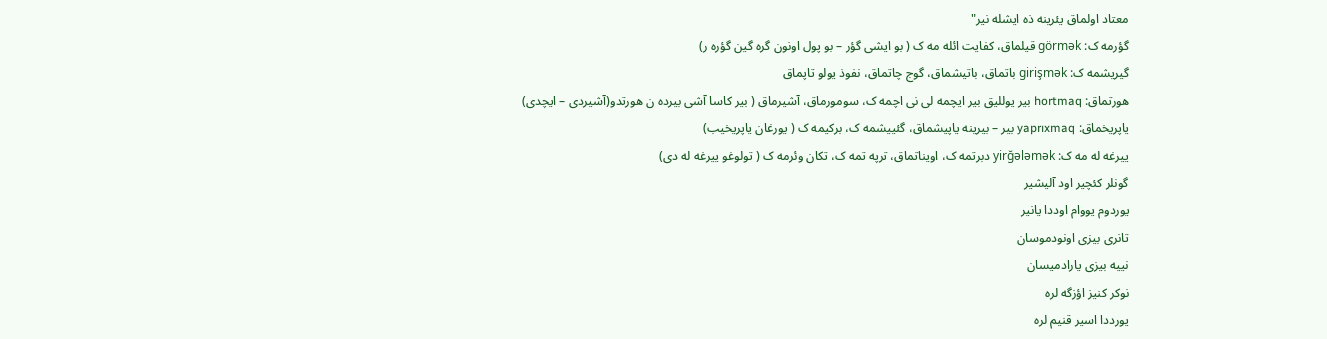معتاد اولماق یئرینه ذه ایشله نیر"
گؤرمه ک: görmək قیلماق، کفایت ائله مه ک ( بو ایشی گؤر – بو پول اونون گره گین گؤره ر)
گیریشمه ک: girişmək باتماق، باتیشماق، گوج چاتماق، نفوذ یولو تاپماق
هورتماق: hortmaq بیر یوللیق بیر ایچمه لی نی اچمه ک، سومورماق، آشیرماق ( بیر کاسا آشی بیرده ن هورتدو(آشیردی – ایچدی)
یاپریخماق: yaprıxmaq بیر – بیرینه یاپیشماق، گئییشمه ک، برکیمه ک ( یورغان یاپریخیب)
ییرغه له مه ک: yirğələmək دبرتمه ک، اویناتماق، ترپه تمه ک، تکان وئرمه ک ( تولوغو ییرغه له دی)
گونلر کئچیر اود آلیشیر
یوردوم یووام اوددا یانیر
تانری بیزی اونودموسان
نییه بیزی یارادمیسان
نوکر کنیز اؤزگه لره
یورددا اسیر قنیم لره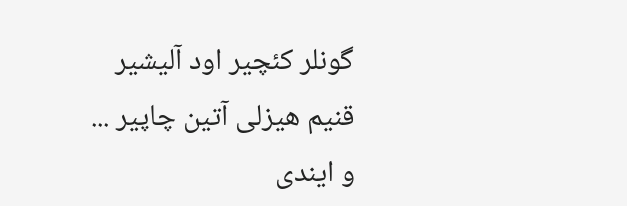گونلر کئچیر اود آلیشیر
قنیم هیزلی آتین چاپیر ...
و ایندی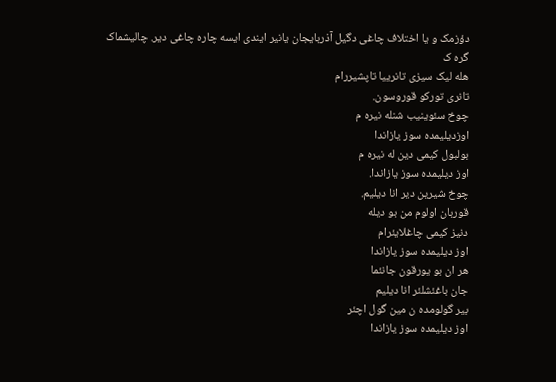دؤزمک و یا اختلاف چاغی دگیل آذربایجان یانیر ایندی ایسه چاره چاغی دیر. چالیشماک گره ک
هله لیک سیزی تانرییا تاپشیررام
تانری تورکو قوروسون.
چوخ سئوینیب شنله نیره م
اوزدیلیمده سوز یازاندا
بولبول کیمی دین له نیره م
اوز دیلیمده سوز یازاندا.
چوخ شیرین دیر انا دیلیم.
قوربان اولوم من بو دیله
دنیز کیمی چاغلایئرام
اوز دیلیمده سوز یازاندا
هر ان بو یورقون جانئما
جان باغئشلئر انا دیلیم
بیر گولومده ن مین گول اچئر
اوز دیلیمده سوز یازاندا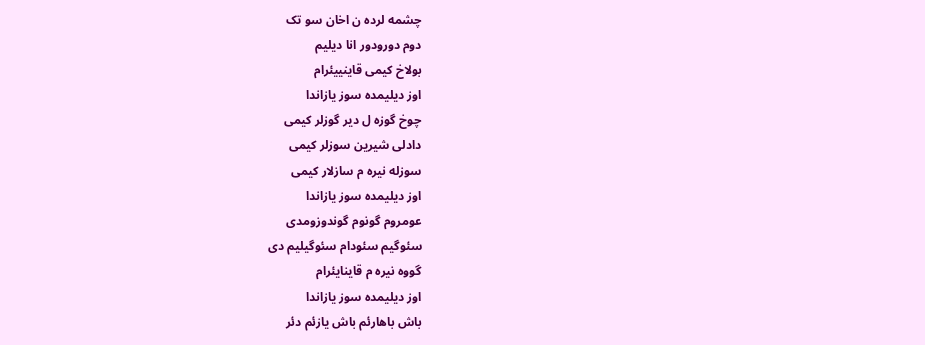چشمه لرده ن اخان سو تک
دوم دورودور انا دیلیم
بولاخ کیمی قاینییئرام
اوز دیلیمده سوز یازاندا
چوخ گوزه ل دیر گوزلر کیمی
دادلی شیرین سوزلر کیمی
سوزله نیره م سازلار کیمی
اوز دیلیمده سوز یازاندا
عومروم گونوم گوندوزومدی
سئوگیم سئودام سئوگیلیم دی
گووه نیره م قاینایئرام
اوز دیلیمده سوز یازاندا
باش باهارئم باش یازئم دئر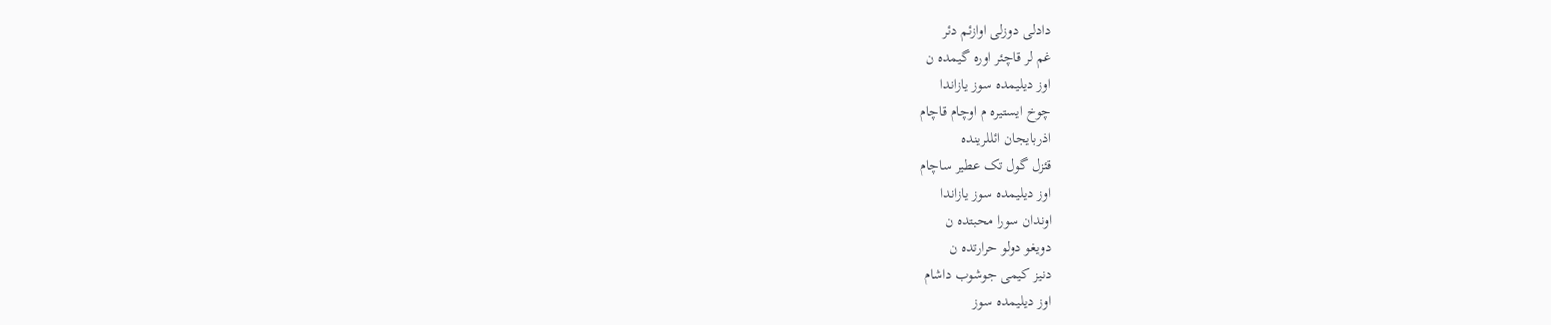دادلی دوزلی اوازئم دئر
غم لر قاچئر اوره گیمده ن
اوز دیلیمده سوز یازاندا
چوخ ایستیره م اوچام قاچام
اذربایجان ائللرینده
قئزل گول تک عطیر ساچام
اوز دیلیمده سوز یازاندا
اوندان سورا محبتده ن
دویغو دولو حرارتده ن
دنیز کیمی جوشوب داشام
اوز دیلیمده سوز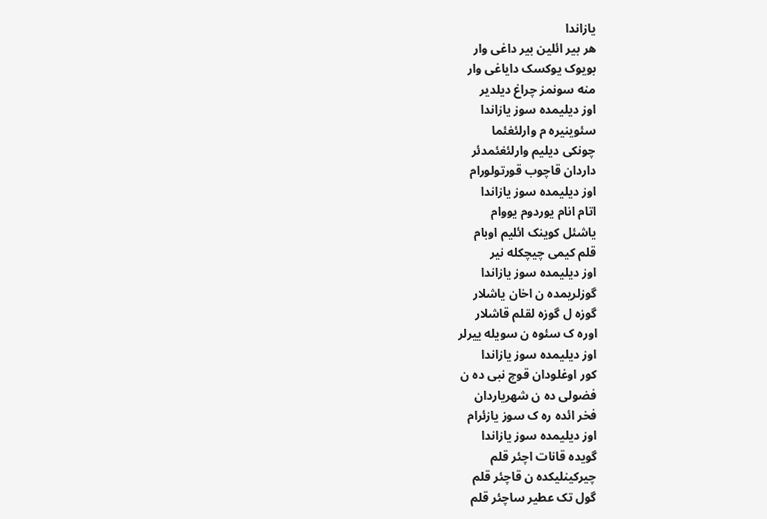یازاندا
هر بیر ائلین بیر داغی وار
بویوک یوکسک دایاغی وار
منه سونمز چراغ دیلدیر
اوز دیلیمده سوز یازاندا
سئوینیره م وارلئغئما
چونکی دیلیم وارلئغئمدئر
داردان قاچوب قورتولورام
اوز دیلیمده سوز یازاندا
اتام انام یوردوم یووام
یاشئل کوینک ائلیم اوبام
قلم کیمی چیچکله نیر
اوز دیلیمده سوز یازاندا
گوزلریمده ن اخان یاشلار
گوزه ل گوزه لقلم قاشلار
اوره ک سئوه ن سویله ییرلر
اوز دیلیمده سوز یازاندا
کور اوغلودان قوچ نبی ده ن
فضولی ده ن شهریاردان
فخر ائده ره ک سوز یازئرام
اوز دیلیمده سوز یازاندا
گویده قانات اچئر قلم
چیرکینلیکده ن قاچئر قلم
گول تک عطیر ساچئر قلم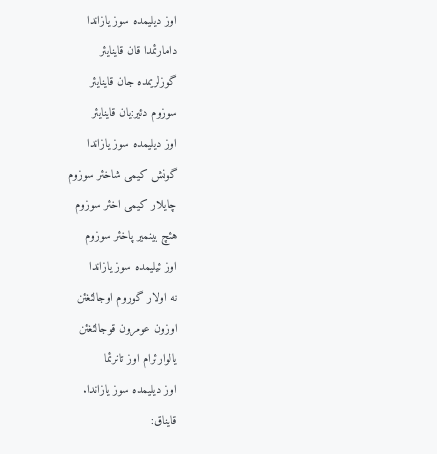اوز دیلیمده سوز یازاندا
دامارئمدا قان قاینایئر
گوزلریمده جان قاینایئر
سوزوم دئیر:یان قاینایئر
اوز دیلیمده سوز یازاندا
گونش کیمی شاخئر سوزوم
چایلار کیمی اخئر سوزوم
هئچ بینمیر پاخئر سوزوم
اوز ئیلیمده سوز یازاندا
نه اولار گوروم اوجالئغئن
اوزون عومرون قوجالئغئن
یالوارئرام اوز تانرئما
اوز دیلیمده سوز یازاندا.
قایناق: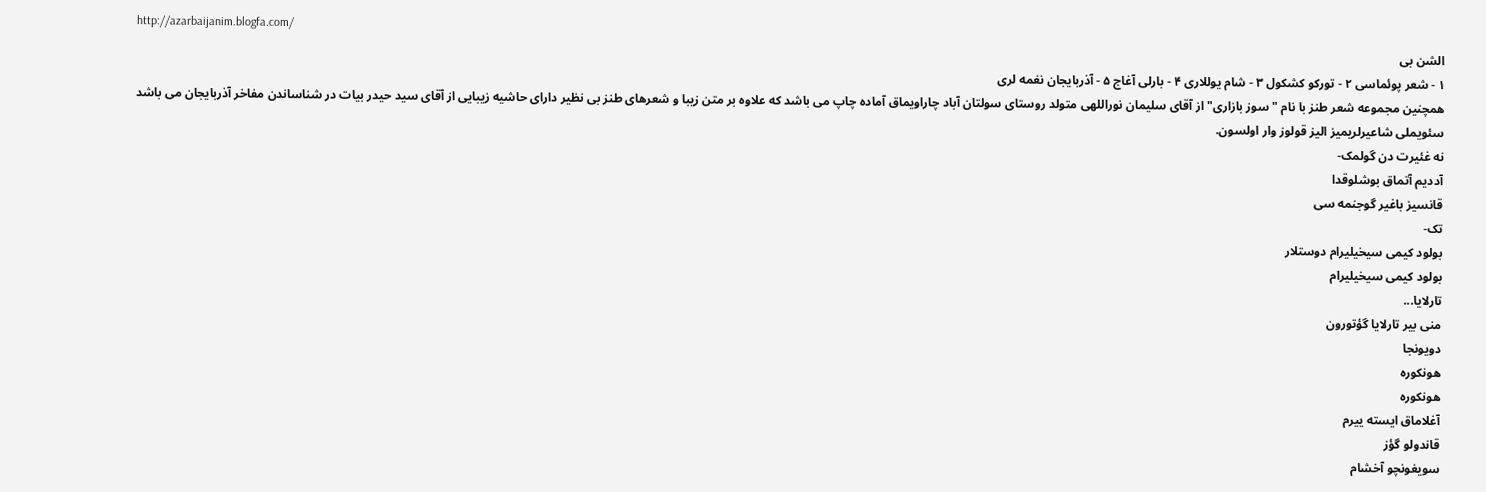http://azarbaijanim.blogfa.com/
الشن بی
۱ - شعر پوئماسی ۲ - تورکو کشکول ۳ - شام یوللاری ۴ - بارلی آغاج ۵ - آذربایجان نغمه لری
همچنین مجموعه شعر طنز با نام " سوز بازاری" از آقای سلیمان نوراللهی متولد روستای سولتان آباد چاراویماق آماده چاپ می باشد که علاوه بر متن زیبا و شعرهای طنز بی نظیر دارای حاشیه زیبایی از آقای سید حیدر بیات در شناساندن مفاخر آذربایجان می باشد
سئویملی شاعیرلریمیز الیز قولوز وار اولسون.
نه غئیرت دن گولمک-
آددیم آتماق بوشلوقدا
قانسیز باغیر گوجنمه سی
تک-
بولود کیمی سیخیلیرام دوستلار
بولود کیمی سیخیلیرام
تارلایا...
منی بیر تارلایا گؤتورون
دویونجا
هونکوره
هونکوره
آغلاماق ایسته ییرم
قاندولو گؤز
سویغونچو آخشام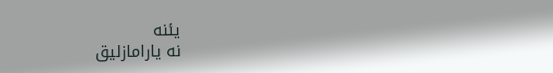یئنه
نه یارامازلیق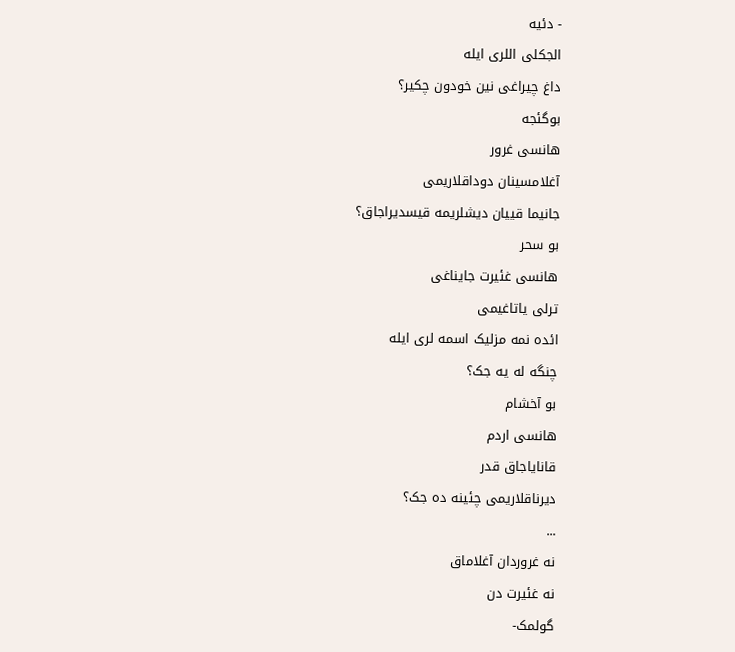- دئیه
الجکلی اللری ایله
داغ چیراغی نین خودون چکیر؟
بوگئجه
هانسی غرور
آغلامسینان دوداقلاریمی
جانیما قییان دیشلریمه قیسدیراجاق؟
بو سحر
هانسی غئیرت جایناغی
ترلی یاتاغیمی
ائده نمه مزلیک اسمه لری ایله
چنگه له یه جک؟
بو آخشام
هانسی اردم
قانایاجاق قدر
دیرناقلاریمی چئینه ده جک؟
...
نه غروردان آغلاماق
نه غئیرت دن
گولمک-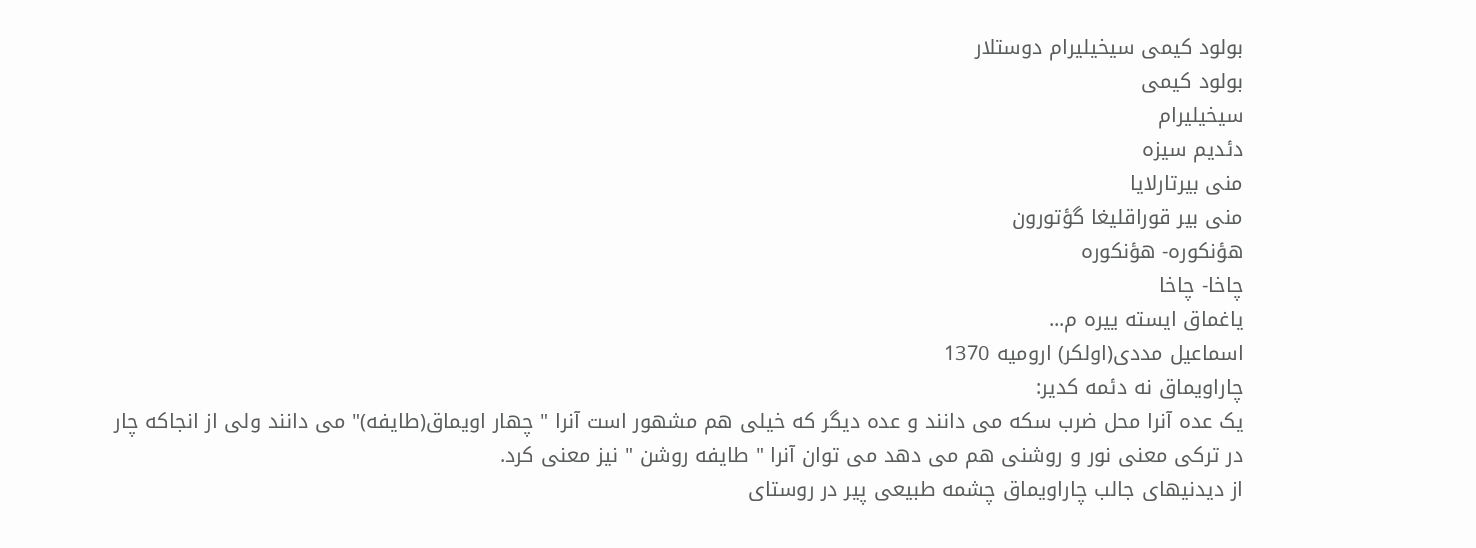بولود کیمی سیخیلیرام دوستلار
بولود کیمی
سیخیلیرام
دئدیم سیزه
منی بیرتارلایا
منی بیر قوراقلیغا گؤتورون
هؤنکوره- هؤنكوره
چاخا- چاخا
ياغماق ايسته ييره م...
اسماعیل مددی(اولکر) ارومیه 1370
چاراویماق نه دئمه کدیر:
یک عده آنرا محل ضرب سکه می دانند و عده دیگر که خیلی هم مشهور است آنرا " چهار اویماق(طایفه)" می دانند ولی از انجاکه چار در ترکی معنی نور و روشنی هم می دهد می توان آنرا " طایفه روشن " نیز معنی کرد.
از دیدنیهای جالب چاراویماق چشمه طبیعی پیر در روستای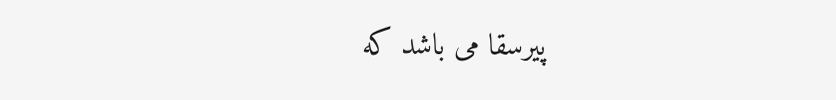پیرسقا می باشد که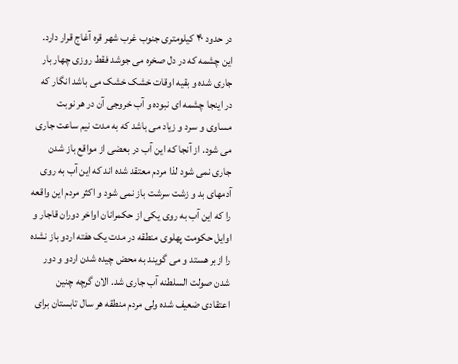در حدود ۴۰ کیلومتری جنوب غرب شهر قره آغاج قرار دارد. این چشمه که در دل صخره می جوشد فقط روزی چهار بار جاری شده و بقیه اوقات خشک خشک می باشد انگار که در اینجا چشمه ای نبوده و آب خروجی آن در هر نوبت مساوی و سرد و زیاد می باشد که به مدت نیم ساعت جاری می شود. از آنجا که این آب در بعضی از مواقع باز شدن جاری نمی شود لذا مردم معتقد شده اند که این آب به روی آدمهای بد و زشت سرشت باز نمی شود و اکثر مردم این واقعه را که این آب به روی یکی از حکمرانان اواخر دوران قاجار و اوایل حکومت پهلوی منطقه در مدت یک هفته اردو باز نشده را ازبر هستد و می گویند به محض چیده شدن اردو و دور شدن صولت السلطنه آب جاری شد. الان گرچه چنین اعتقادی ضعیف شده ولی مردم منطقه هر سال تابستان برای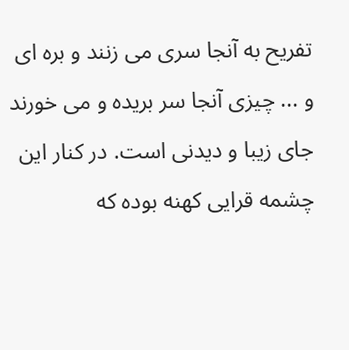تفریح به آنجا سری می زنند و بره ای و ... چیزی آنجا سر بریده و می خورند جای زیبا و دیدنی است. در کنار این چشمه قرایی کهنه بوده که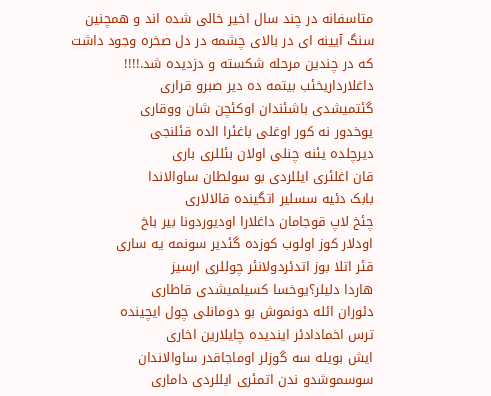متاسفانه در چند سال اخیر خالی شده اند و همچنین سنگ آیینه ای در بالای چشمه در دل صخره وجود داشت که در چندین مرحله شکسته و دزدیده شد.!!!!
داغلارداریخئب بیتمه ده دیر صبرو قراری
گئتمیشدی باشئندان اوکئچن شان ووقاری
یوخدور نه کور اوغلی باغئرا الده قئلنجی
دیرچلده یئنه چنلی اولان بئللری باری
قان اغلئری ایللردی بو سولطان ساوالاندا
بابک دئیه سسلیر اتگینده قالالاری
چئخ لاپ قوجامان داغلارا اودیوردونا بیر باخ
اودلار کوز اولوب کوزده گئدیر سونمه یه ساری
قئر اتلا بوز اتدئردولانئر چوللری ارسیز
هاردا دلیلر؟یوخسا کسیلمیشدی قاطاری
دئوران ائله دونموش بو دومانلی چول ایچینده
ترس اخمادادئر ایندیده چایلارین اخاری
ایش بویله سه گوزلر اوماجاقدر ساوالاندان
سوسموشدو ندن اتمئری ایللردی داماری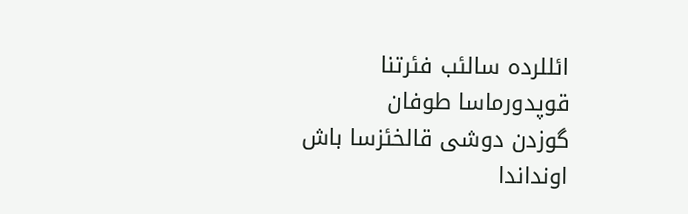ائللرده سالئب فئرتنا قوپدورماسا طوفان
گوزدن دوشی قالخئزسا باش اونداندا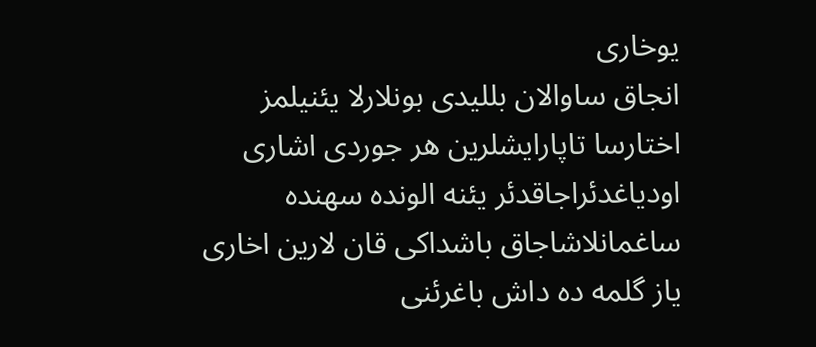یوخاری
انجاق ساوالان بللیدی بونلارلا یئنیلمز
اختارسا تاپارایشلرین هر جوردی اشاری
اودیاغدئراجاقدئر یئنه الونده سهنده
ساغمانلاشاجاق باشداکی قان لارین اخاری
یاز گلمه ده داش باغرئنی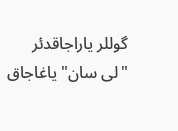گوللر یاراجاقدئر
"لی سان"یاغاجاق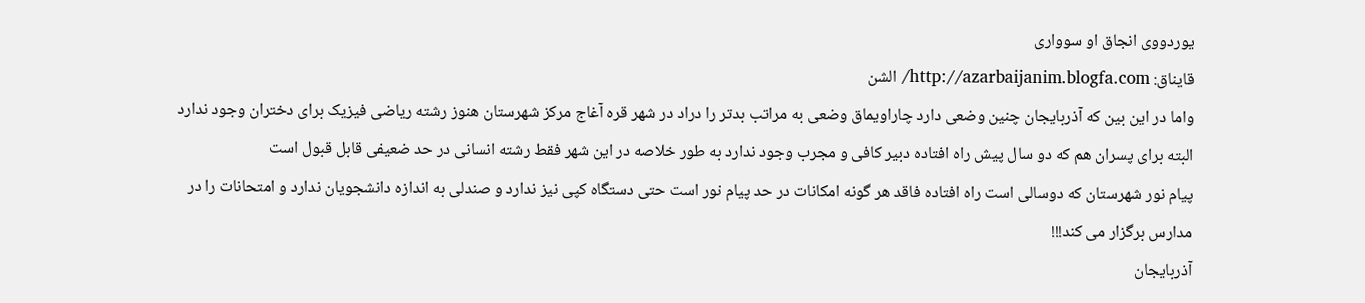یوردووی انجاق او سوواری
قایناق: http://azarbaijanim.blogfa.com/ الشن
واما در این بین که آذربایجان چنین وضعی دارد چاراویماق وضعی به مراتب بدتر را دراد در شهر قره آغاج مرکز شهرستان هنوز رشته ریاضی فیزیک برای دختران وجود ندارد البته برای پسران هم که دو سال پیش راه افتاده دبیر کافی و مجرب وجود ندارد به طور خلاصه در این شهر فقط رشته انسانی در حد ضعیفی قابل قبول است
پیام نور شهرستان که دوسالی است راه افتاده فاقد هر گونه امکانات در حد پیام نور است حتی دستگاه کپی نیز ندارد و صندلی به اندازه دانشجویان ندارد و امتحانات را در مدارس برگزار می کند!!!
آذربایجان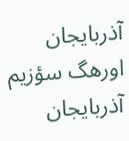آذربایجان
اورهگ سؤزیم آذربایجان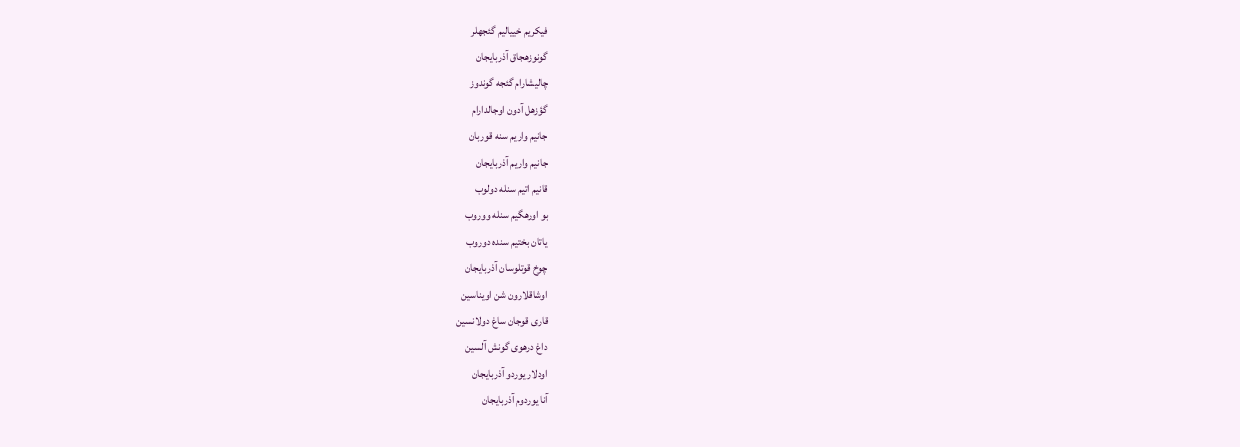فیکریم خییالیم گئجهلر
گونوزهجاق آذربایجان
چالیشارام گئجه گوندوز
گؤزهل آدون اوجالدارام
جانیم واریم سنه قوربان
جانیم واریم آذربایجان
قانیم اتیم سنله دولوب
بو اورهگیم سنله ووروب
یاتان بختیم سنده دوروب
چوخ قوتلوسان آذربایجان
اوشاقلارون شن اویناسین
قاری قوجان ساغ دولانسین
داغ درهوی گونش آلسین
اودلار یوردو آذربایجان
آنا یوردوم آذربایجان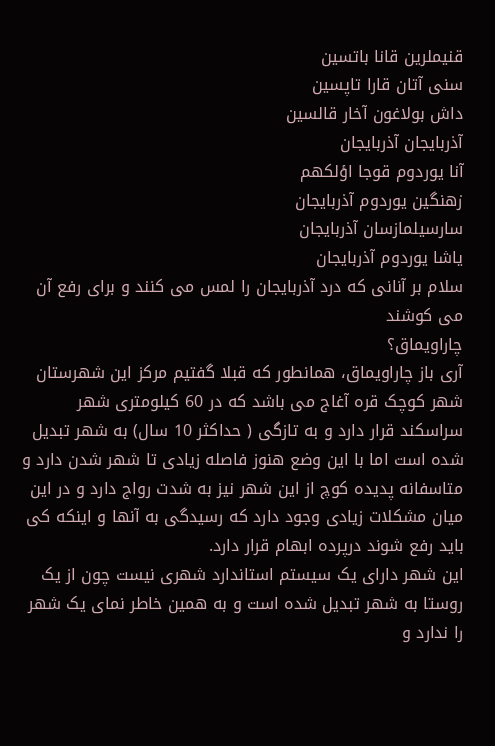قنیملرین قانا باتسین
سنی آتان قارا تاپسین
داش بولاغون آخار قالسین
آذربایجان آذربایجان
آنا يوردوم قوجا اؤلكهم
زهنگين يوردوم آذربايجان
سارسيلمازسان آذربايجان
ياشا يوردوم آذربايجان
سلام بر آنانی که درد آذربایجان را لمس می کنند و برای رفع آن می کوشند
چاراویماق؟
آری باز چاراویماق، همانطور که قبلا گفتیم مرکز این شهرستان شهر کوچک قره آغاج می باشد که در 60 کیلومتری شهر سراسکند قرار دارد و به تازگی ( حداکثر 10 سال) به شهر تبدیل شده است اما با این وضع هنوز فاصله زیادی تا شهر شدن دارد و متاسفانه پدیده کوچ از این شهر نیز به شدت رواج دارد و در این میان مشکلات زیادی وجود دارد که رسیدگی به آنها و اینکه کی باید رفع شوند درپرده ابهام قرار دارد.
این شهر دارای یک سیستم استاندارد شهری نیست چون از یک روستا به شهر تبدیل شده است و به همین خاطر نمای یک شهر را ندارد و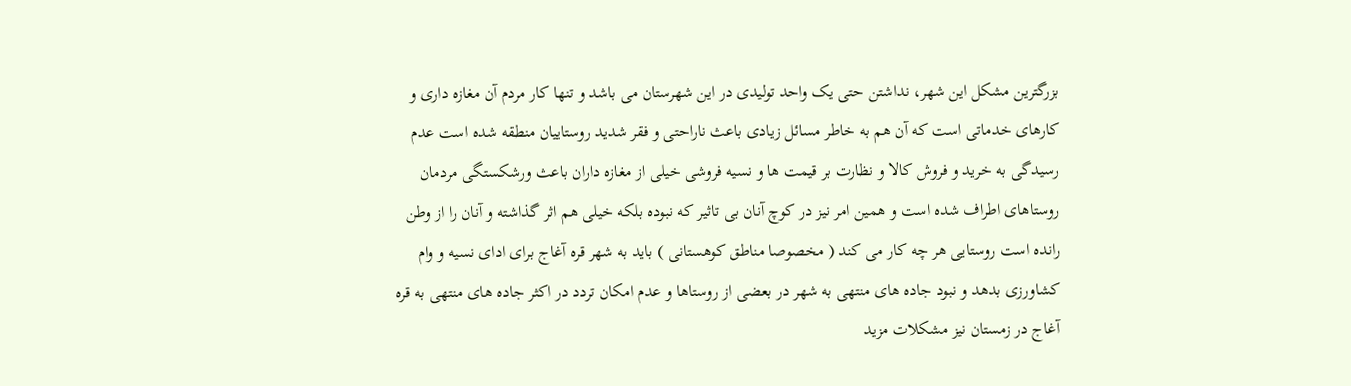بزرگترین مشکل این شهر، نداشتن حتی یک واحد تولیدی در این شهرستان می باشد و تنها کار مردم آن مغازه داری و کارهای خدماتی است که آن هم به خاطر مسائل زیادی باعث ناراحتی و فقر شدید روستاییان منطقه شده است عدم رسیدگی به خرید و فروش کالا و نظارت بر قیمت ها و نسیه فروشی خیلی از مغازه داران باعث ورشکستگی مردمان روستاهای اطراف شده است و همین امر نیز در کوچ آنان بی تاثیر که نبوده بلکه خیلی هم اثر گذاشته و آنان را از وطن رانده است روستایی هر چه کار می کند ( مخصوصا مناطق کوهستانی ) باید به شهر قره آغاج برای ادای نسیه و وام کشاورزی بدهد و نبود جاده های منتهی به شهر در بعضی از روستاها و عدم امکان تردد در اکثر جاده های منتهی به قره آغاج در زمستان نیز مشکلات مزید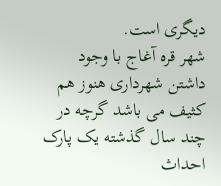دیگری است.
شهر قره آغاج با وجود داشتن شهرداری هنوز هم کثیف می باشد گرچه در چند سال گذشته یک پارک احداث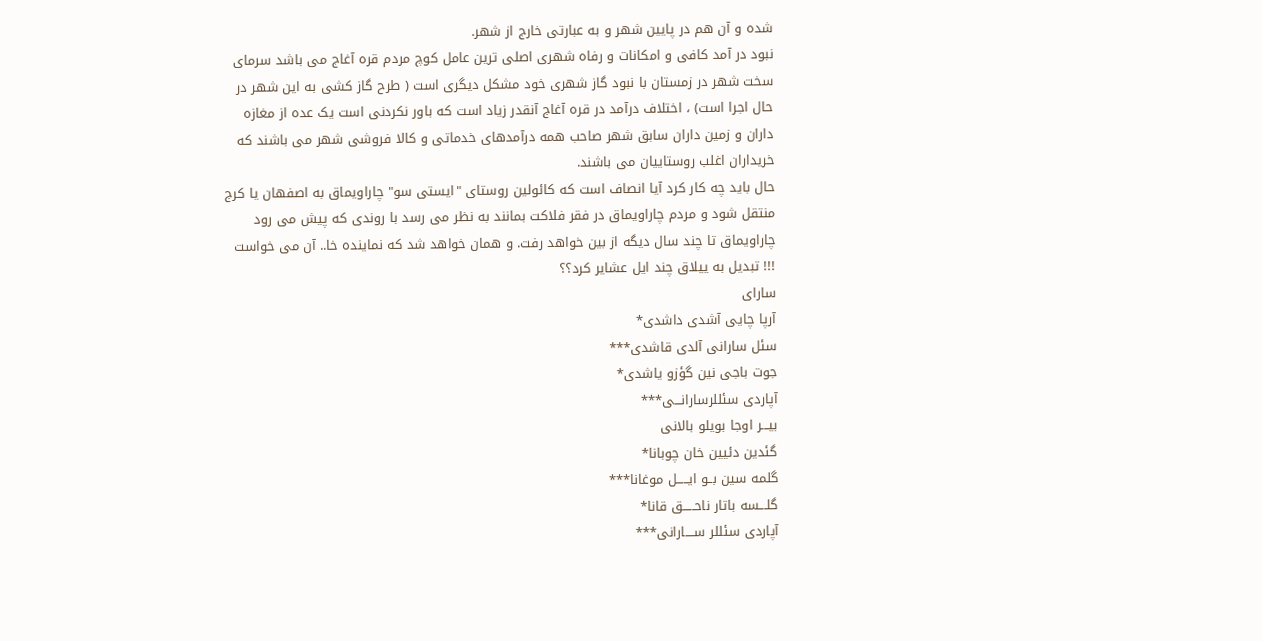شده و آن هم در پایین شهر و به عبارتی خارج از شهر.
نبود در آمد کافی و امکانات و رفاه شهری اصلی ترین عامل کوچ مردم قره آغاج می باشد سرمای سخت شهر در زمستان با نبود گاز شهری خود مشکل دیگری است ( طرح گاز کشی به این شهر در حال اجرا است) ، اختلاف درآمد در قره آغاج آنقدر زیاد است که باور نکردنی است یک عده از مغازه داران و زمین داران سابق شهر صاحب همه درآمدهای خدماتی و کالا فروشی شهر می باشند که خریداران اغلب روستاییان می باشند.
حال باید چه کار کرد آیا انصاف است که کائولین روستای "ایستی سو" چاراویماق به اصفهان یا کرج منتقل شود و مردم چاراویماق در فقر فلاکت بمانند به نظر می رسد با روندی که پیش می رود چاراویماق تا چند سال دیگه از بین خواهد رفت. و همان خواهد شد که نماینده خا.. آن می خواست !!! تبدیل به ییلاق چند ایل عشایر کرد؟؟
سارای
آرپا چایی آشدی داشدی*
سئل سارانی آلدی قاشدی***
جوت باجی نین گؤزو یاشدی*
آپاردی سئللرسارانـــی***
بیـــر اوجا بویلو بالانی
گئدین دئیین خان چوبانا*
گلمه سین بــو ایـــــل موغانا***
گلـــسه باتار ناحـــــق قانا*
آپاردی سئللر ســــارانی***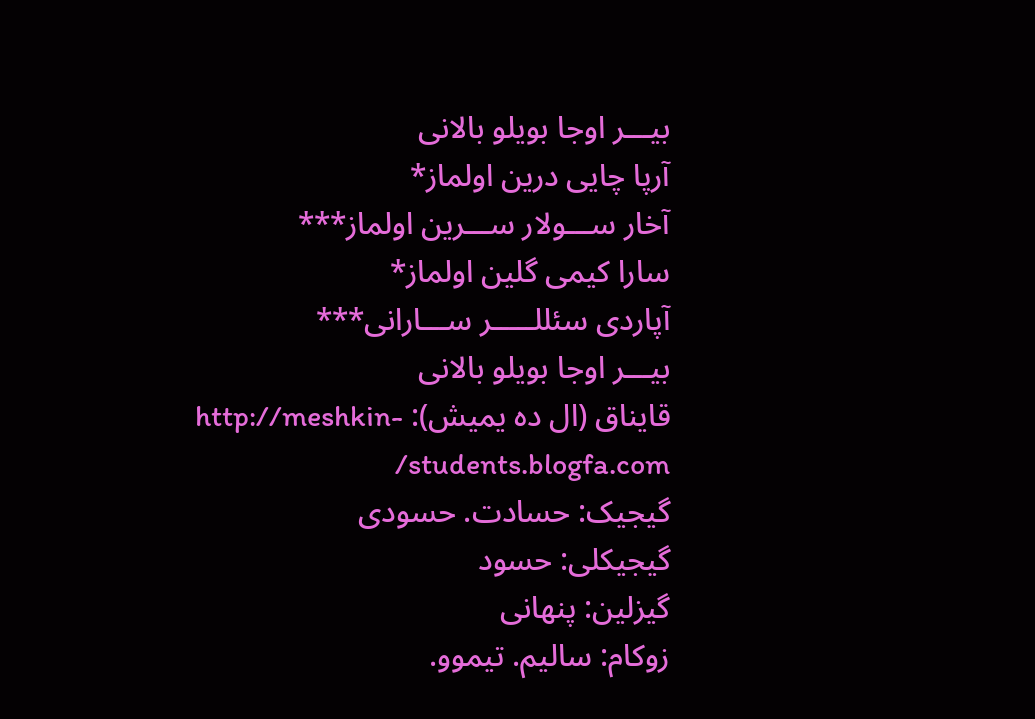بیـــر اوجا بویلو بالانی
آرپا چایی درین اولماز*
آخار ســـولار ســـرین اولماز***
سارا کیمی گلین اولماز*
آپاردی سئللـــــر ســـارانی***
بیـــر اوجا بویلو بالانی
قایناق (ال ده یمیش): http://meshkin-students.blogfa.com/
گیجیک: حسادت. حسودی
گیجیکلی: حسود
گیزلین: پنهانی
زوکام: سالیم. تیموو.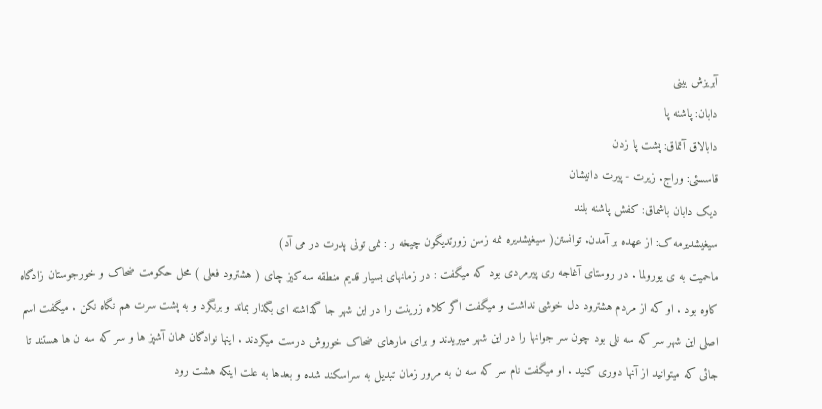آبریزش بینی
دابان: پاشنه پا
دابالاق آتماق: پشت پا زدن
قاسسئی: وراج. زیرت - پیرت دانیشان
دیک دابان باشماق: کفش پاشنه بلند
سیغیشدیرمه ک: از عهده بر آمدن. توانستن( سیغیشدیره نمه زسن زورتدیگون چیخه ر : نمی تونی پدرت در می آد)
ماحمیت به ی یورولما . در روستای آغاجه ری پیرمردی بود که میگفت : در زمانهای بسیار قدیم منطقه سه کیز چای ( هشترود فعلی ) محل حکومت ضحاک و خورجوستان زادگاه کاوه بود . او که از مردم هشترود دل خوشی نداشت و میگفت اگر کلاه زرینت را در این شهر جا گذاشته ای بگذار بماند و برنگرد و به پشت سرت هم نگاه نکن . میگفت اسم اصلی این شهر سر که سه نلی بود چون سر جوانها را در این شهر میبریدند و برای مارهای ضحاک خوروش درست میکردند . اینها نوادگان همان آشپز ها و سر که سه ن ها هستند تا جائی که میتوانید از آنها دوری کنید . او میگفت نام سر که سه ن به مرور زمان تبدیل به سراسکند شده و بعدها به علت اینکه هشت رود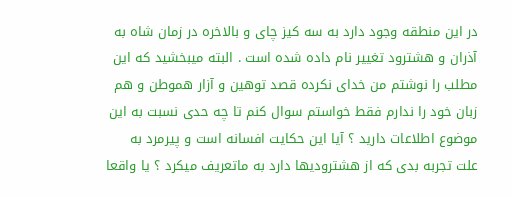در این منطقه وجود دارد به سه کیز چای و بالاخره در زمان شاه به آذران و هشترود تغییر نام داده شده است . البته میبخشید که این مطلب را نوشتم من خدای نکرده قصد توهین و آزار هموطن و هم زبان خود را ندارم فقط خواستم سوال کنم تا چه حدی نسبت به این موضوع اطلاعات دارید ؟ آیا این حکایت افسانه است و پیرمرد به علت تجربه بدی که از هشترودیها دارد به ماتعریف میکرد ؟ یا واقعا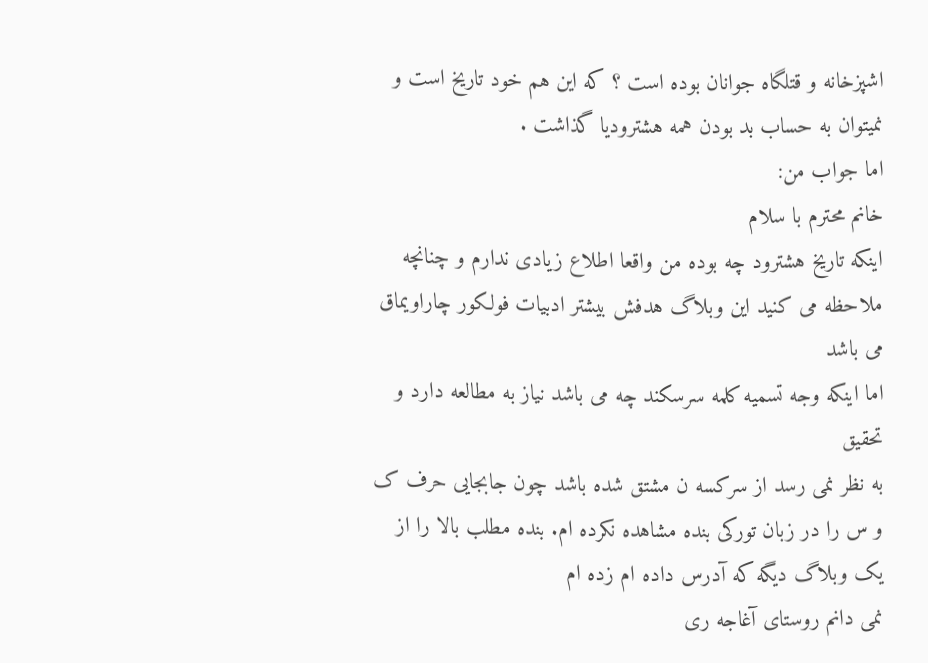اشپزخانه و قتلگاه جوانان بوده است ؟ که این هم خود تاریخ است و نمیتوان به حساب بد بودن همه هشترودیا گذاشت .
اما جواب من:
خانم محترم با سلام
اینکه تاریخ هشترود چه بوده من واقعا اطلاع زیادی ندارم و چنانچه ملاحظه می کنید این وبلاگ هدفش بیشتر ادبیات فولکور چاراویماق می باشد
اما اینکه وجه تسمیه کلمه سرسکند چه می باشد نیاز به مطالعه دارد و تحقیق
به نظر نمی رسد از سرکسه ن مشتق شده باشد چون جابجایی حرف ک و س را در زبان تورکی بنده مشاهده نکرده ام. بنده مطلب بالا را از یک وبلاگ دیگه که آدرس داده ام زده ام
نمی دانم روستای آغاجه ری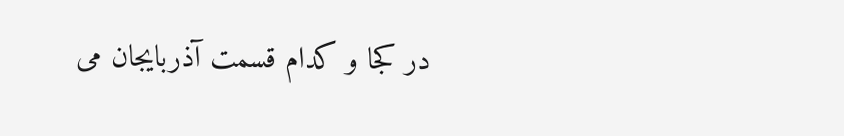در کجا و کدام قسمت آذربایجان می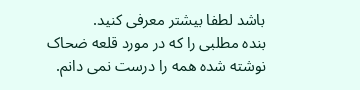باشد لطفا بیشتر معرفی کنید.
بنده مطلبی را که در مورد قلعه ضحاک نوشته شده همه را درست نمی دانم.